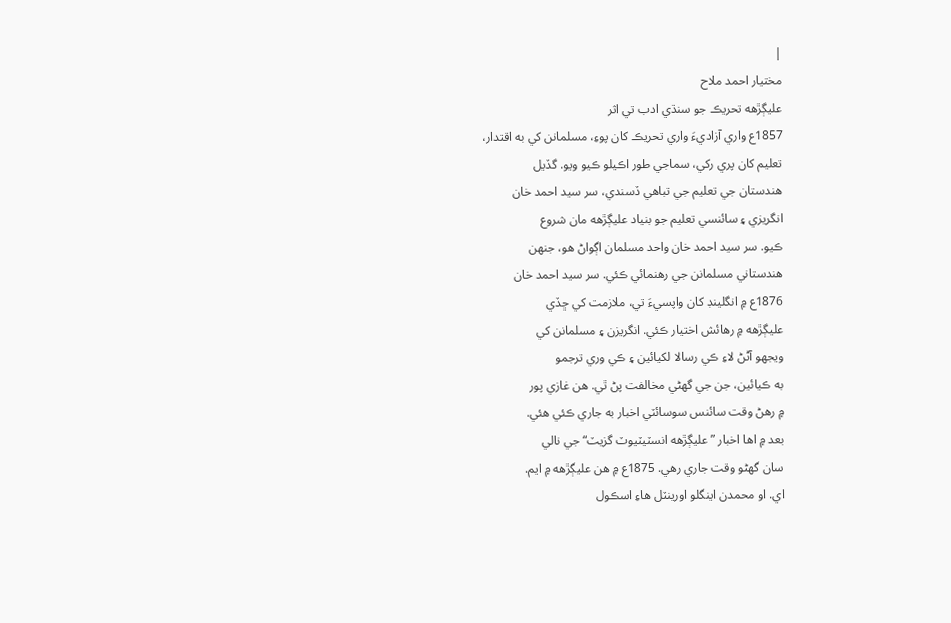|
مختيار احمد ملاح
عليڳڙهه تحريڪ جو سنڌي ادب تي اثر
1857ع واري آزاديءَ واري تحريڪ کان پوءِ، مسلمانن کي به اقتدار،
تعليم کان پري رکي، سماجي طور اڪيلو ڪيو ويو. گڏيل
هندستان جي تعليم جي تباهي ڏسندي، سر سيد احمد خان
انگريزي ۽ سائنسي تعليم جو بنياد عليڳڙهه مان شروع
ڪيو. سر سيد احمد خان واحد مسلمان اڳواڻ هو، جنھن
هندستاني مسلمانن جي رهنمائي ڪئي. سر سيد احمد خان
1876ع ۾ انگلينڊ کان واپسيءَ تي، ملازمت کي ڇڏي
عليڳڙهه ۾ رهائش اختيار ڪئي. انگريزن ۽ مسلمانن کي
ويجهو آڻڻ لاءِ ڪي رسالا لکيائين ۽ ڪي وري ترجمو
به ڪيائين، جن جي گهڻي مخالفت پڻ ٿي. هن غازي پور
۾ رهڻ وقت سائنس سوسائٽي اخبار به جاري ڪئي هئي.
بعد ۾ اها اخبار ”عليڳڙهه انسٽيٽيوٽ گزيٽ“ جي نالي
سان گهڻو وقت جاري رهي. 1875ع ۾ هن عليڳڙهه ۾ ايم.
اي. او محمدن اينگلو اورينٽل هاءِ اسڪول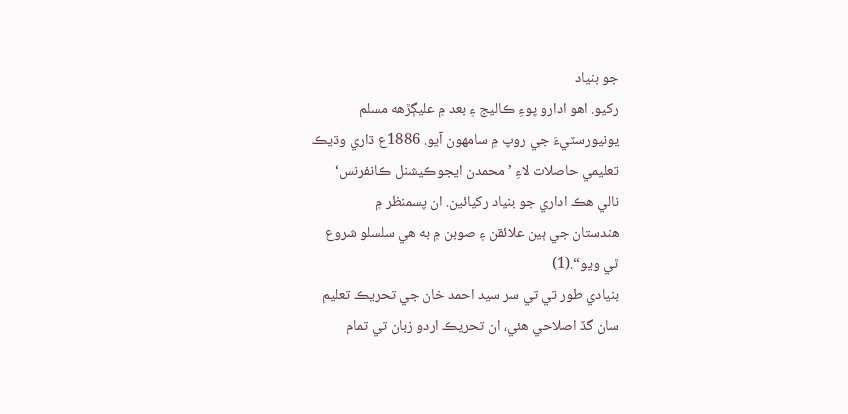جو بنياد
رکيو. اهو ادارو پوءِ ڪاليج ۽ بعد ۾ عليڳڙهه مسلم
يونيورسٽيءَ جي روپ ۾ سامھون آيو. 1886ع ڌاري وڌيڪ
تعليمي حاصلات لاءِ ’محمدن ايجوڪيشنل ڪانفرنس‘
نالي هڪ اداري جو بنياد رکيائين. ان پسمنظر ۾
هندستان جي ٻين علائقن ۽ صوبن ۾ به هي سلسلو شروع
ٿي ويو“.(1)
بنيادي طور تي تي سر سيد احمد خان جي تحريڪ تعليم
سان گڏ اصلاحي هئي، ان تحريڪ اردو زبان تي تمام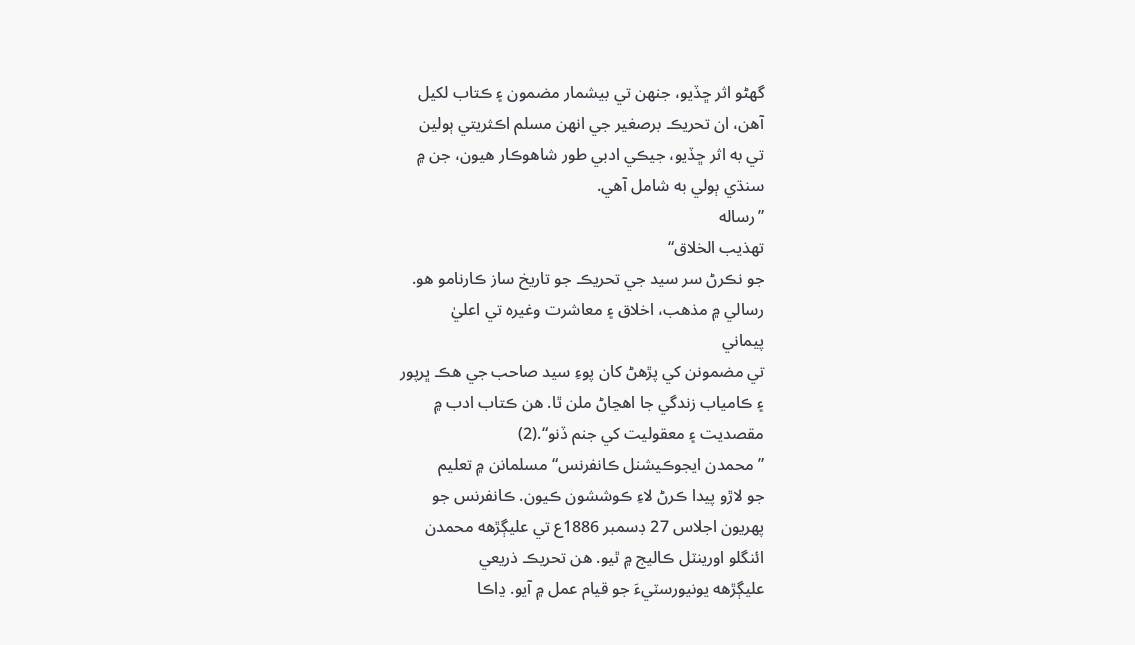گهڻو اثر ڇڏيو، جنھن تي بيشمار مضمون ۽ ڪتاب لکيل
آهن، ان تحريڪ برصغير جي انھن مسلم اڪثريتي ٻولين
تي به اثر ڇڏيو، جيڪي ادبي طور شاهوڪار هيون، جن ۾
سنڌي ٻولي به شامل آهي.
”رساله
تھذيب الخلاق“
جو نڪرڻ سر سيد جي تحريڪ جو تاريخ ساز ڪارنامو هو.
رسالي ۾ مذهب، اخلاق ۽ معاشرت وغيره تي اعليٰ
پيماني
تي مضمونن کي پڙهڻ کان پوءِ سيد صاحب جي هڪ ڀرپور
۽ ڪامياب زندگي جا اهڃاڻ ملن ٿا. هن ڪتاب ادب ۾
مقصديت ۽ معقوليت کي جنم ڏنو“.(2)
”محمدن ايجوڪيشنل ڪانفرنس“ مسلمانن ۾ تعليم
جو لاڙو پيدا ڪرڻ لاءِ ڪوششون ڪيون. ڪانفرنس جو
پھريون اجلاس 27 ڊسمبر 1886ع تي عليڳڙهه محمدن
ائنگلو اورينٽل ڪاليج ۾ ٿيو. هن تحريڪ ذريعي
عليڳڙهه يونيورسٽيءَ جو قيام عمل ۾ آيو. ڍاڪا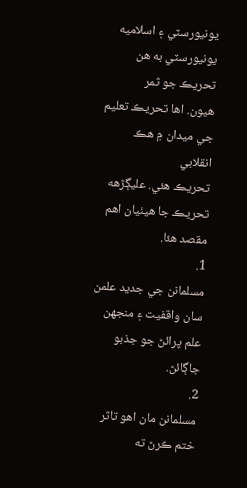يونيورسٽي ۽ اسلاميه يونيورسٽي به هن تحريڪ جو ثمر
هيون. اها تحريڪ تعليم جي ميدان ۾ هڪ انقلابي
تحريڪ هئي. عليڳڙهه تحريڪ جا هيٺيان اهم مقصد هئا.
1.
مسلمانن جي جديد علمن
سان واقفيت ۽ منجهن علم پرائڻ جو جذبو جاڳائڻ.
2.
مسلمانن مان اهو تاثر
ختم ڪرڻ ته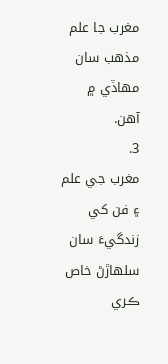مغرب جا علم مذهب سان مھاڏي ۾ آهن.
3.
مغرب جي علم ۽ فن کي
زندگيءَ سان سلھاڙڻ خاص ڪري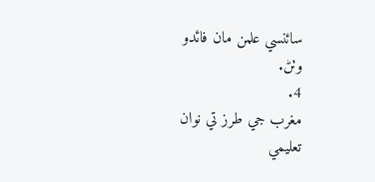سائنسي علمن مان فائدو
وٺڻ.
4.
مغرب جي طرز تي نوان
تعليمي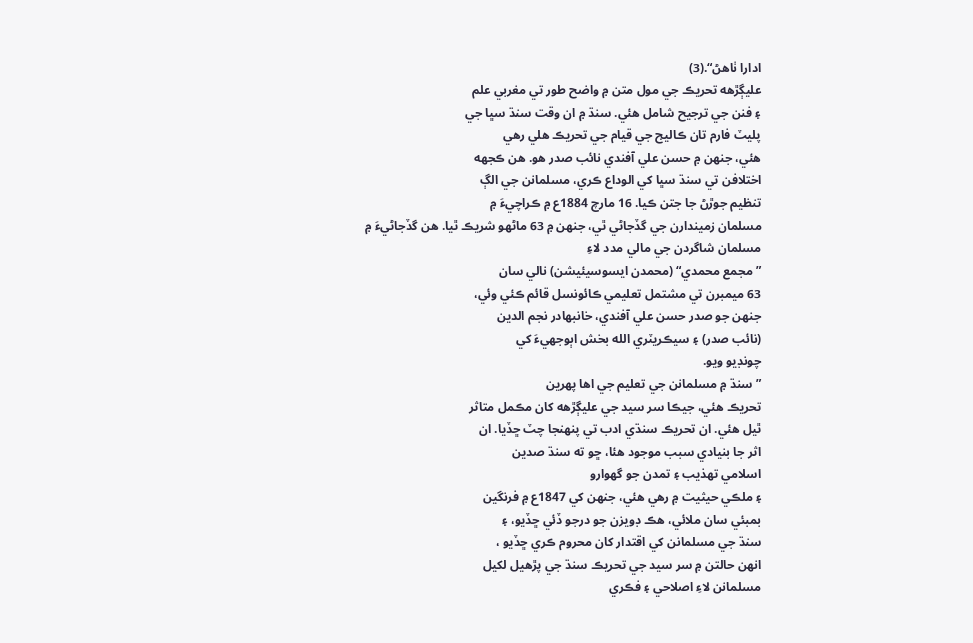ادارا ٺاهڻ“.(3)
عليڳڙهه تحريڪ جي مول متن ۾ واضح طور تي مغربي علم
۽ فنن جي ترجيح شامل هئي. سنڌ ۾ ان وقت سنڌ سڀا جي
پليٽ فارم تان ڪاليج جي قيام جي تحريڪ هلي رهي
هئي، جنھن ۾ حسن علي آفندي نائب صدر هو. هن ڪجهه
اختلافن تي سنڌ سڀا کي الوداع ڪري، مسلمانن جي الڳ
تنظيم جوڙڻ جا جتن ڪيا. 16 مارچ 1884ع ۾ ڪراچيءَ ۾
مسلمان زميندارن جي گڏجاڻي ٿي، جنھن ۾ 63 ماڻھو شريڪ ٿيا. هن گڏجاڻيءَ ۾
مسلمان شاگردن جي مالي مدد لاءِ
”مجمع محمدي“ (محمدن ايسوسيئيشن) نالي سان
63 ميمبرن تي مشتمل تعليمي ڪائونسل قائم ڪئي وئي،
جنھن جو صدر حسن علي آفندي، خانبھادر نجم الدين
(نائب صدر) ۽ سيڪريٽري الله بخش اٻوجھيءَ کي
چونڊيو ويو.
”سنڌ ۾ مسلمانن جي تعليم جي اها پھرين
تحريڪ هئي، جيڪا سر سيد جي عليڳڙهه کان مڪمل متاثر
ٿيل هئي. ان تحريڪ سنڌي ادب تي پنھنجا چٽ ڇڏيا. ان
اثر جا بنيادي سبب موجود هئا، ڇو ته سنڌ صدين
اسلامي تھذيب ۽ تمدن جو گھوارو
۽ ملڪي حيثيت ۾ رهي هئي، جنھن کي 1847ع ۾ فرنگين
بمبئي سان ملائي، هڪ ڊويزن جو درجو ڏئي ڇڏيو، ۽
سنڌ جي مسلمانن کي اقتدار کان محروم ڪري ڇڏيو ،
انھن حالتن ۾ سر سيد جي تحريڪ سنڌ جي پڙهيل لکيل
مسلمانن لاءِ اصلاحي ۽ فڪري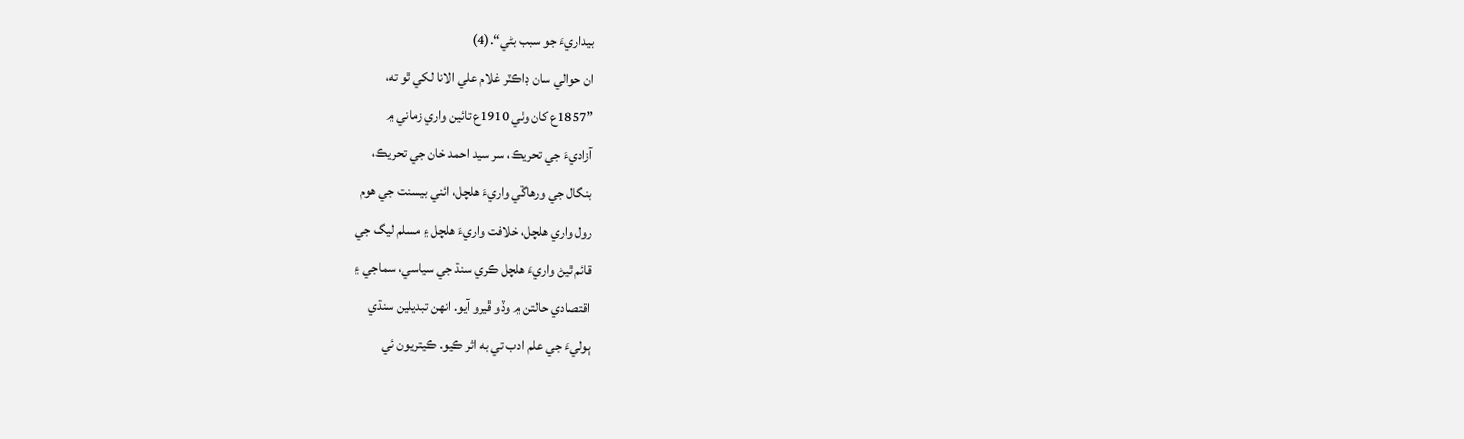بيداريءَ جو سبب بڻي“.(4)
ان حوالي سان ڊاڪٽر غلام علي الانا لکي ٿو ته،
”1857ع کان وٺي 1910ع تائين واري زماني ۾
آزاديءَ جي تحريڪ، سر سيد احمد خان جي تحريڪ،
بنگال جي ورهاڱي واريءَ هلچل، ائني بيسنت جي هوم
رول واري هلچل، خلافت واريءَ هلچل ۽ مسلم ليگ جي
قائم ٿيڻ واريءَ هلچل ڪري سنڌ جي سياسي، سماجي ۽
اقتصادي حالتن ۾ وڏو ڦيرو آيو. انھن تبديلين سنڌي
ٻوليءَ جي علم ادب تي به اثر ڪيو. ڪيتريون ئي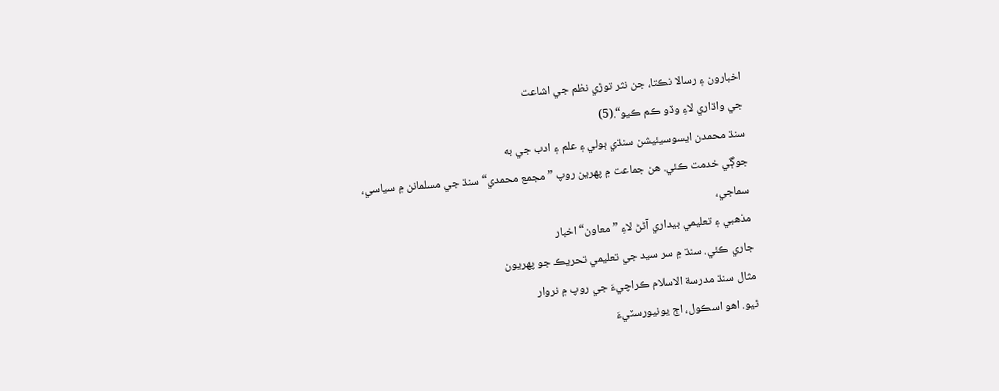اخبارون ۽ رسالا نڪتا، جن نثر توڙي نظم جي اشاعت
جي واڌاري لاءِ وڏو ڪم ڪيو“.(5)
سنڌ محمدن ايسوسيئيشن سنڌي ٻولي ۽ علم ۽ ادب جي به
جوڳي خدمت ڪئي. هن جماعت ۾ پھرين روپ ”مجمع محمدي“ سنڌ جي مسلمانن ۾ سياسي، سماجي،
مذهبي ۽ تعليمي بيداري آڻڻ لاءِ ”معاون“ اخبار
جاري ڪئي. سنڌ ۾ سر سيد جي تعليمي تحريڪ جو پھريون
مثال سنڌ مدرسة الاسلام ڪراچيءَ جي روپ ۾ نروار
ٿيو. اهو اسڪول، اڄ يونيورسٽيءَ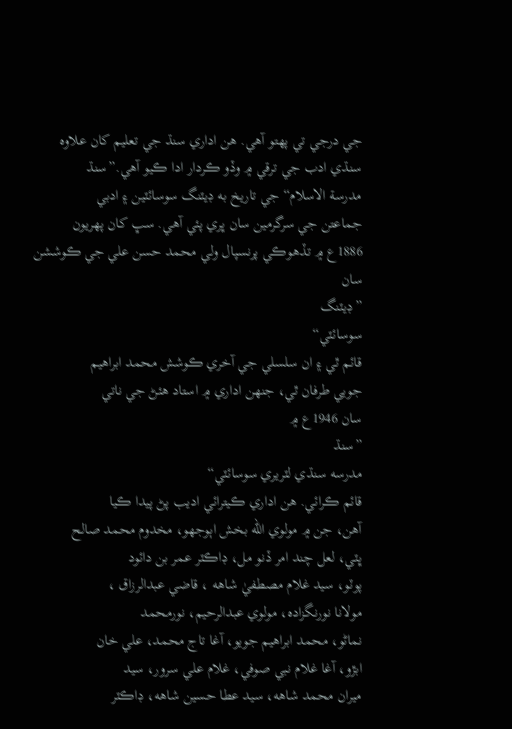جي درجي تي پھتو آهي. هن اداري سنڌ جي تعليم کان علاوه
سنڌي ادب جي ترقي ۾ وڏو ڪردار ادا ڪيو آهي.”سنڌ
مدرسة الاسلام“ جي تاريخ به ڊيٽنگ سوسائٽين ۽ ادبي
جماعتن جي سرگرمين سان ڀري پئي آهي. سڀ کان پھريون
1886ع ۾ تڏهوڪي پرنسپال ولي محمد حسن علي جي ڪوششن
سان
”ڊيٽنگ
سوسائٽي“
قائم ٿي ۽ ان سلسلي جي آخري ڪوشش محمد ابراهيم
جويي طرفان ٿي، جنھن اداري ۾ استاد هئڻ جي ناتي
سان 1946ع ۾
”سنڌ
مدرسه سنڌي لٽريري سوسائٽي“
قائم ڪرائي. هن اداري ڪيترائي اديب پڻ پيدا ڪيا
آهن، جن ۾ مولوي الله بخش اٻوجهو، مخدوم محمد صالح
ڀٽي، لعل چند امر ڏنو مل، ڊاڪٽر عمر بن دائود
پوٽو، سيد غلام مصطفيٰ شاهه ، قاضي عبدالرزاق ،
مولانا نورنگزاده، مولوي عبدالرحيم، نورمحمد
نماڻو، محمد ابراهيم جويو، آغا تاج محمد، علي خان
ابڙو، آغا غلام نبي صوفي، غلام علي سرور، سيد
ميران محمد شاهه، سيد عطا حسين شاهه، ڊاڪٽر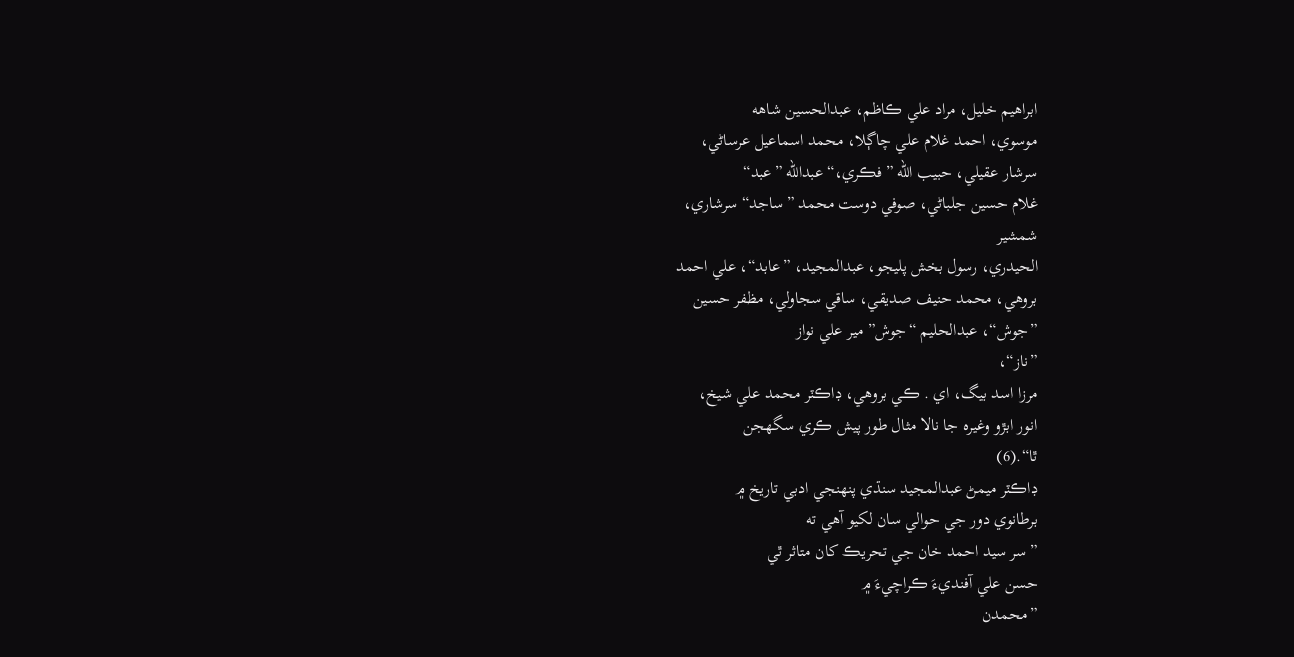ابراهيم خليل، مراد علي ڪاظم، عبدالحسين شاهه
موسوي، احمد غلام علي چاڳلا، محمد اسماعيل عرساڻي،
سرشار عقيلي، حبيب الله ”فڪري،“ عبدالله ”عبد“
غلام حسين جلباڻي، صوفي دوست محمد ”ساجد“ سرشاري،
شمشير
الحيدري، رسول بخش پليجو، عبدالمجيد، ”عابد“، علي احمد
بروهي، محمد حنيف صديقي، ساقي سجاولي، مظفر حسين
”جوش“، عبدالحليم “جوش” مير علي نواز
”ناز“،
مرزا اسد بيگ، اي . ڪي بروهي، ڊاڪٽر محمد علي شيخ،
انور ابڙو وغيره جا نالا مثال طور پيش ڪري سگهجن
ٿا“.(6)
ڊاڪٽر ميمڻ عبدالمجيد سنڌي پنھنجي ادبي تاريخ ۾
برطانوي دور جي حوالي سان لکيو آهي ته
”سر سيد احمد خان جي تحريڪ کان متاثر ٿي
حسن علي آفنديءَ ڪراچيءَ ۾
”محمدن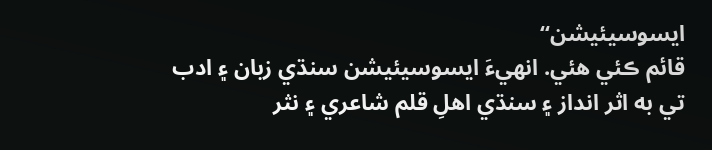ايسوسيئيشن“
قائم ڪئي هئي. انھيءَ ايسوسيئيشن سنڌي زبان ۽ ادب
تي به اثر انداز ۽ سنڌي اهلِ قلم شاعري ۽ نثر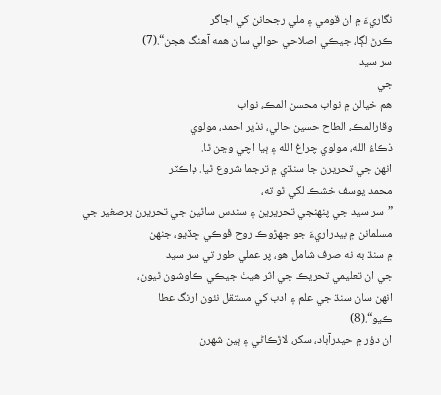نگاريءَ ۾ ان قومي ۽ ملي رجحانن کي اجاگر
ڪرڻ لڳا، جيڪي اصلاحي حوالي سان همه آهنگ هجن“.(7)
سر سيد
جي
هم خيالن ۾ نواب محسن المڪ، نواب
وقارالمڪ، الطاح حسين حالي، نذير احمد، مولوي
ذڪاءُ الله، مولوي چراغ الله ۽ ٻيا اچي وڃن ٿا.
انھن جي تحريرن جا سنڌي ۾ ترجما شروع ٿيا. ڊاڪٽر
محمد يوسف خشڪ لکي ٿو ته،
”سر سيد جي پنھنجي تحريرين ۽ سندس ساٿين جي تحريرن برصغير جي
مسلمانن ۾ بيدراريءَ جو جھڙوڪ روح ڦوڪي ڇڏيو، جنھن
۾ سنڌ به نه صرف شامل هو، پر عملي طور تي سر سيد
جي ان تعليمي تحريڪ جي اثر هيٺ جيڪي ڪاوشون ٿيون،
انھن سان سنڌ جي علم ۽ ادب کي مستقل نئون ارنگ عطا
ڪيو“.(8)
ان دؤر ۾ حيدرآباد، سکر، لاڙڪاڻي ۽ ٻين شھرن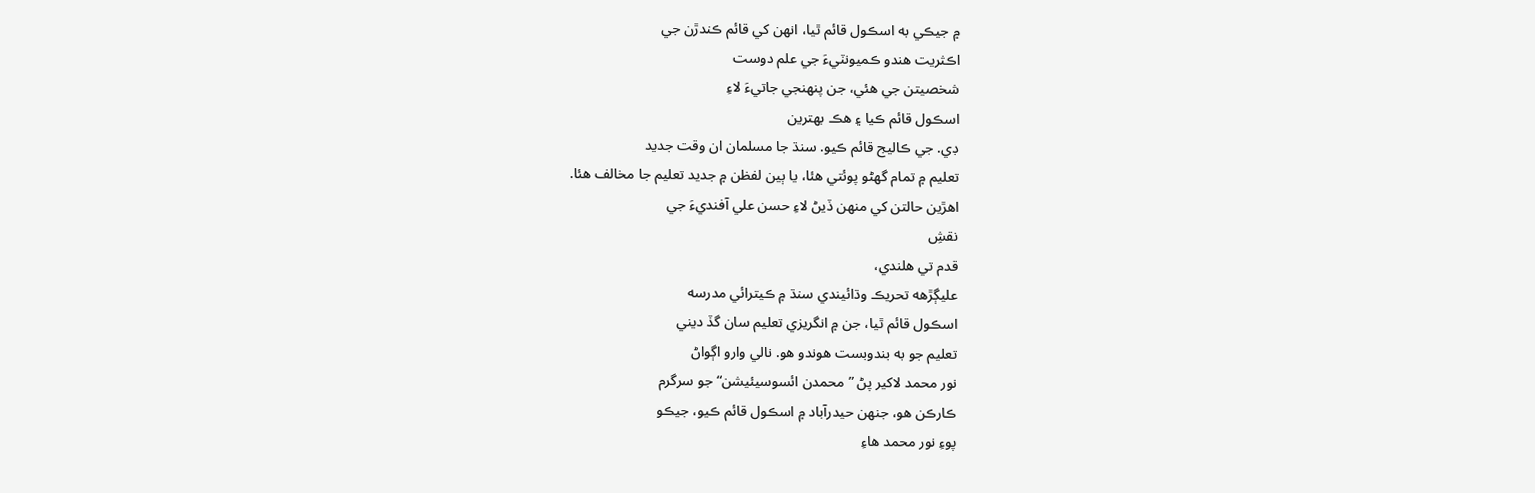۾ جيڪي به اسڪول قائم ٿيا، انھن کي قائم ڪندڙن جي
اڪثريت هندو ڪميونٽيءَ جي علم دوست
شخصيتن جي هئي، جن پنھنجي جاتيءَ لاءِ
اسڪول قائم ڪيا ۽ هڪ بھترين
ڊي. جي ڪاليج قائم ڪيو. سنڌ جا مسلمان ان وقت جديد
تعليم ۾ تمام گهڻو پوئتي هئا، يا ٻين لفظن ۾ جديد تعليم جا مخالف هئا.
اهڙين حالتن کي منھن ڏيڻ لاءِ حسن علي آفنديءَ جي
نقشِ
قدم تي هلندي،
عليڳڙهه تحريڪ وڌائيندي سنڌ ۾ ڪيترائي مدرسه
اسڪول قائم ٿيا، جن ۾ انگريزي تعليم سان گڏ ديني
تعليم جو به بندوبست هوندو هو. نالي وارو اڳواڻ
نور محمد لاکير پڻ ”محمدن ائسوسيئيشن“ جو سرگرم
ڪارڪن هو، جنھن حيدرآباد ۾ اسڪول قائم ڪيو، جيڪو
پوءِ نور محمد هاءِ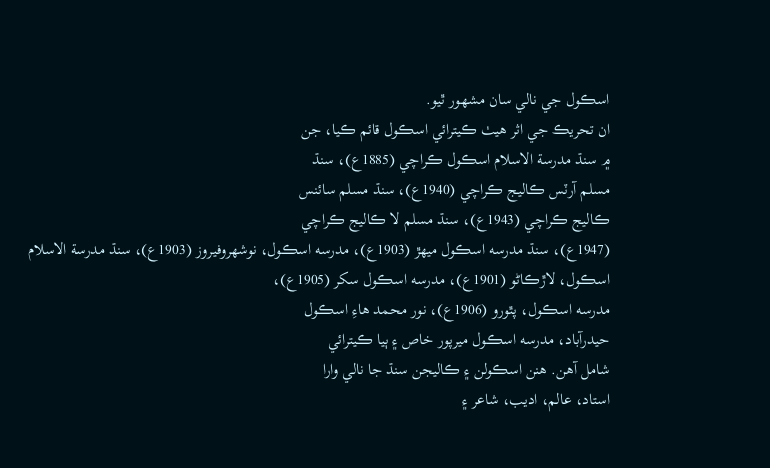اسڪول جي نالي سان مشھور ٿيو.
ان تحريڪ جي اثر هيٺ ڪيترائي اسڪول قائم ڪيا، جن
۾ سنڌ مدرسة الاسلام اسڪول ڪراچي (1885ع)، سنڌ
مسلم آرٽس ڪاليج ڪراچي (1940ع)، سنڌ مسلم سائنس
ڪاليج ڪراچي (1943ع)، سنڌ مسلم لا ڪاليج ڪراچي
(1947ع)، سنڌ مدرسه اسڪول ميھڙ (1903ع)، مدرسه اسڪول، نوشھروفيروز (1903ع)، سنڌ مدرسة الاسلام
اسڪول، لاڙڪاڻو (1901ع)، مدرسه اسڪول سکر (1905ع)،
مدرسه اسڪول، پٿورو (1906ع)، نور محمد هاءِ اسڪول
حيدرآباد، مدرسه اسڪول ميرپور خاص ۽ ٻيا ڪيترائي
شامل آهن. هنن اسڪولن ۽ ڪاليجن سنڌ جا نالي وارا
استاد، عالم، اديب، شاعر ۽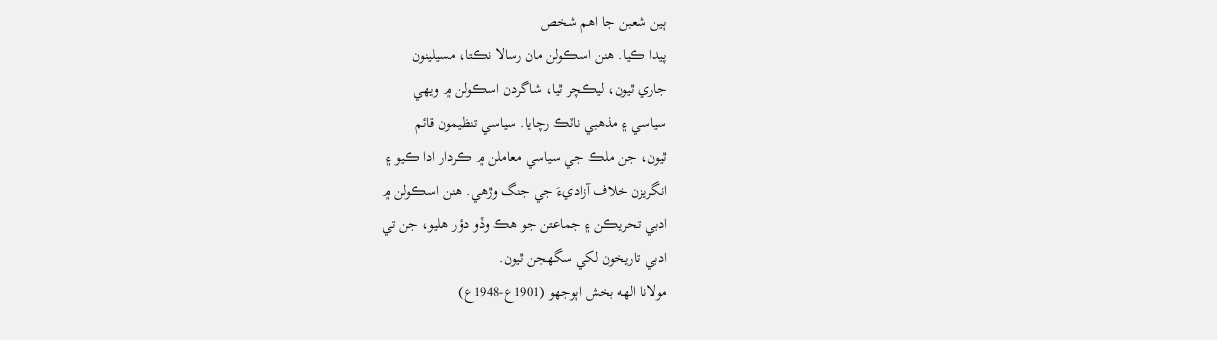ٻين شعبن جا اهم شخص
پيدا ڪيا. هنن اسڪولن مان رسالا نڪتا، مسيلينون
جاري ٿيون، ليڪچر ٿيا، شاگردن اسڪولن ۾ ويھي
سياسي ۽ مذهبي ناٽڪ رچايا. سياسي تنظيمون قائم
ٿيون، جن ملڪ جي سياسي معاملن ۾ ڪردار ادا ڪيو ۽
انگريزن خلاف آزاديءَ جي جنگ وڙهي. هنن اسڪولن ۾
ادبي تحريڪن ۽ جماعتن جو هڪ وڏو دؤر هليو، جن تي
ادبي تاريخون لکي سگهجن ٿيون.
مولانا الھه بخش اٻوجهو (1901ع-1948ع)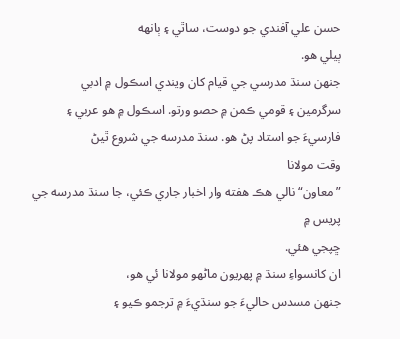حسن علي آفندي جو دوست، ساٿي ۽ ٻانھه
ٻيلي هو.
جنھن سنڌ مدرسي جي قيام کان ويندي اسڪول ۾ ادبي
سرگرمين ۽ قومي ڪمن ۾ حصو ورتو. اسڪول ۾ هو عربي ۽
فارسيءَ جو استاد پڻ هو. سنڌ مدرسه جي شروع ٿيڻ
وقت مولانا
”معاون“ نالي هڪ هفته وار اخبار جاري ڪئي، جا سنڌ مدرسه جي پريس ۾
ڇپجي هئي.
ان کانسواءِ سنڌ ۾ پھريون ماڻھو مولانا ئي هو،
جنھن مسدس حاليءَ جو سنڌيءَ ۾ ترجمو ڪيو ۽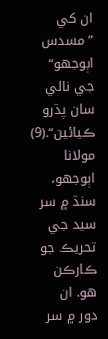ان کي
”مسدس اٻوجهو“
جي نالي سان پڌرو ڪيائين“.(9) مولانا
اٻوجهو، سنڌ ۾ سر سيد جي تحريڪ جو ڪارڪن هو. ان
دور ۾ سر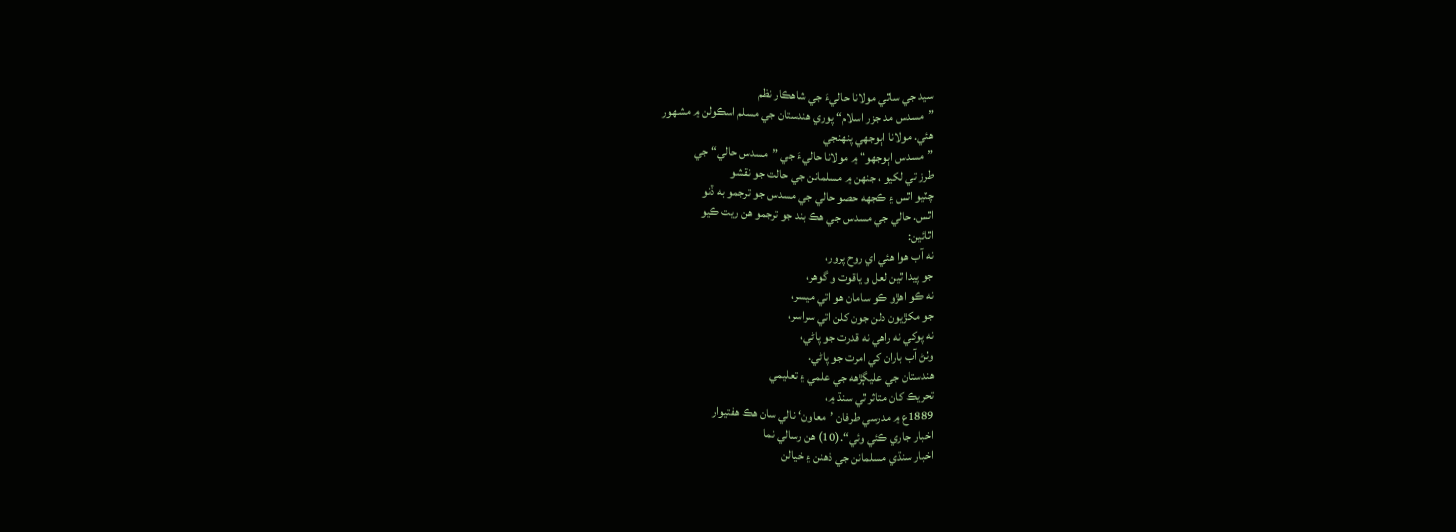سيد جي ساٿي مولانا حاليءَ جي شاهڪار نظم
”مسدس مد جزر اسلام“ پوري هندستان جي مسلم اسڪولن ۾ مشھور
هئي. مولانا اٻوجهي پنھنجي
”مسدس اٻوجهو“ ۾ مولانا حاليءَ جي ”مسدس حالي“ جي
طرز تي لکيو ، جنھن ۾ مسلمانن جي حالت جو نقشو
چٽيو اٿس ۽ ڪجهه حصو حالي جي مسدس جو ترجمو به ڏنو
اٿس. حالي جي مسدس جي هڪ بند جو ترجمو هن ريت ڪيو
اٿائين:
نه آب هوا هئي اي روح پرور،
جو پيدا ٿين لعل و ياقوت و گوهر،
نه ڪو اهڙو ڪو سامان هو اتي ميسر،
جو مکڙيون دلن جون کلن اتي سراسر،
نه پوکي نه راهي نه قدرت جو پاڻي،
وٺڻ آب باران کي امرت جو پاڻي.
هندستان جي عليڳڙهه جي علمي ۽ تعليمي
تحريڪ کان متاثر ٿي سنڌ ۾،
1889ع ۾ مدرسي طرفان ’معاون‘ نالي سان هڪ هفتيوار
اخبار جاري ڪئي وئي“.(10) هن رسالي نما
اخبار سنڌي مسلمانن جي ذهنن ۽ خيالن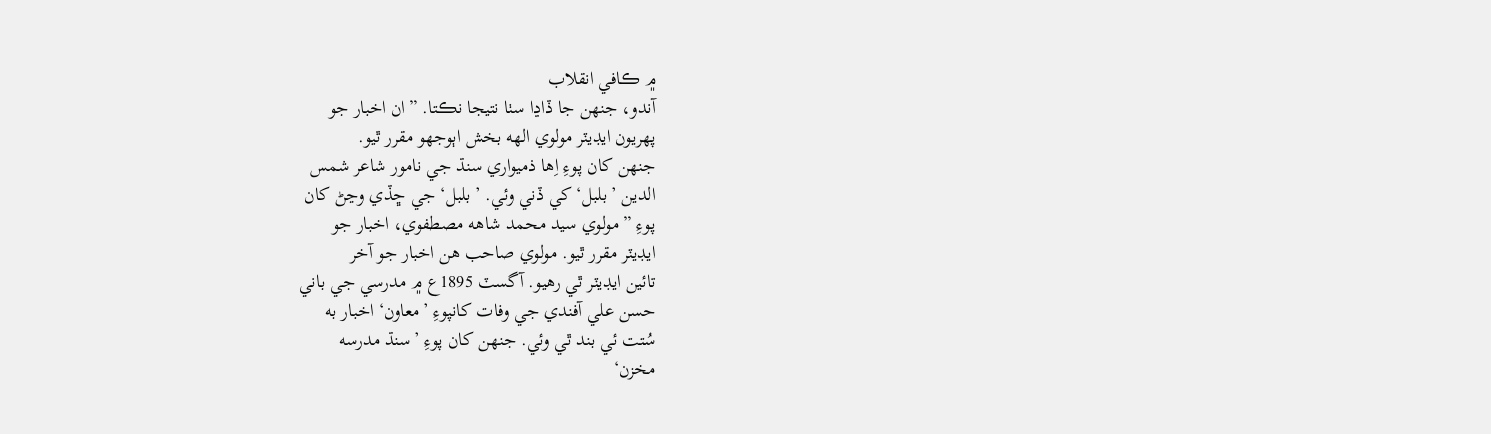۾ ڪافي انقلاب
آندو، جنھن جا ڏاڍا سٺا نتيجا نڪتا. ”ان اخبار جو
پھريون ايڊيٽر مولوي الھه بخش اٻوجهو مقرر ٿيو.
جنھن کان پوءِ اِها ذميواري سنڌ جي نامور شاعر شمس
الدين ’بلبل‘ کي ڏني وئي. ’بلبل‘ جي ڇڏي وڃڻ کان
پوءِ ”مولوي سيد محمد شاهه مصطفوي، اخبار جو
ايڊيٽر مقرر ٿيو. مولوي صاحب هن اخبار جو آخر
تائين ايڊيٽر ٿي رهيو. آگسٽ 1895ع ۾ مدرسي جي باني
حسن علي آفندي جي وفات کانپوءِ ’معاون‘ اخبار به
سُتت ئي بند ٿي وئي. جنھن کان پوءِ ’سنڌ مدرسه
مخزن‘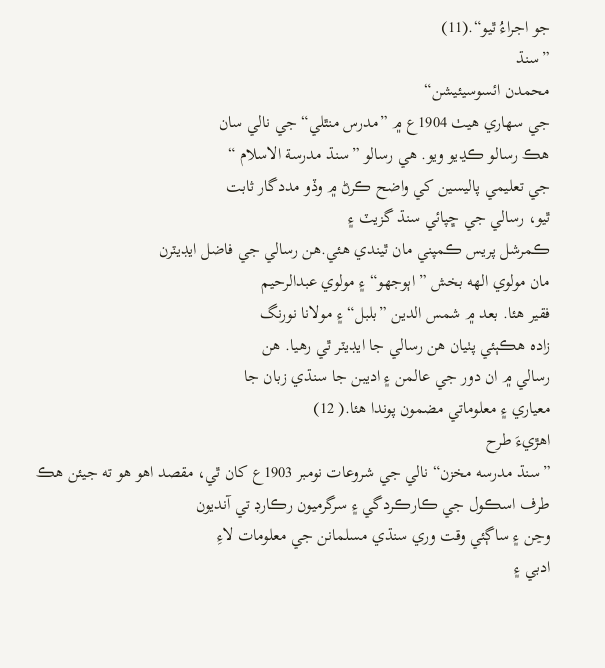جو اجراءُ ٿيو“.(11)
”سنڌ
محمدن ائسوسيئيشن“
جي سھاري هيٺ 1904ع ۾ ”مدرس منٿلي“ جي نالي سان
هڪ رسالو ڪڍيو ويو. هي رسالو ”سنڌ مدرسة الاسلام “
جي تعليمي پاليسين کي واضح ڪرڻ ۾ وڏو مددگار ثابت
ٿيو، رسالي جي ڇپائي سنڌ گزيٽ ۽
ڪمرشل پريس ڪمپني مان ٿيندي هئي.هن رسالي جي فاضل ايڊيٽرن
مان مولوي الھه بخش ”اٻوجهو“ ۽ مولوي عبدالرحيم
فقير هئا. بعد ۾ شمس الدين ”بلبل“ ۽ مولانا نورنگ
زاده هڪٻئي پٺيان هن رسالي جا ايڊيٽر ٿي رهيا. هن
رسالي ۾ ان دور جي عالمن ۽ اديبن جا سنڌي زبان جا
معياري ۽ معلوماتي مضمون پوندا هئا.( 12)
اهڙيءَ طرح
”سنڌ مدرسه مخزن“ نالي جي شروعات نومبر 1903ع کان ٿي، مقصد اهو هو ته جيئن هڪ
طرف اسڪول جي ڪارڪردگي ۽ سرگرميون رڪارڊ تي آنديون
وڃن ۽ ساڳئي وقت وري سنڌي مسلمانن جي معلومات لاءِ
ادبي ۽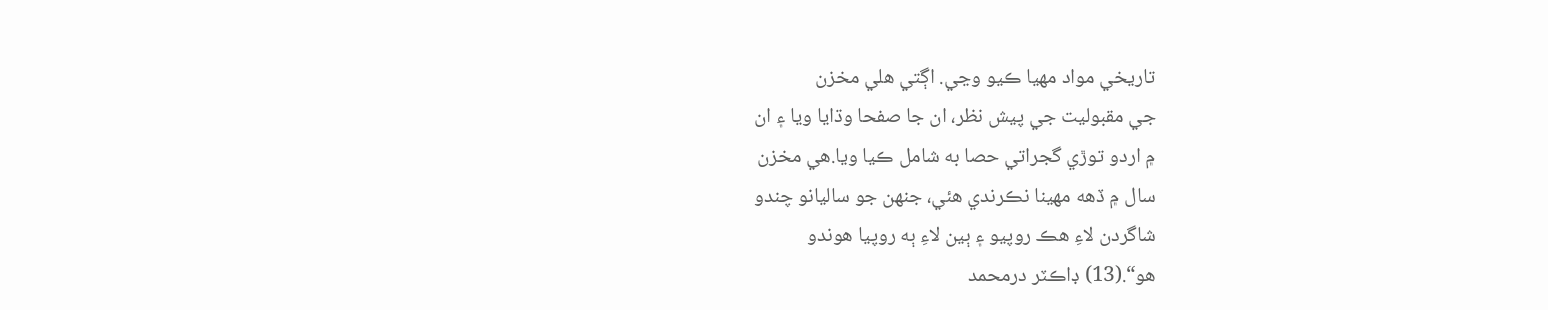تاريخي مواد مھيا ڪيو وڃي. اڳتي هلي مخزن
جي مقبوليت جي پيش نظر، ان جا صفحا وڌايا ويا ۽ ان
۾ اردو توڙي گجراتي حصا به شامل ڪيا ويا.هي مخزن
سال ۾ ڏهه مھينا نڪرندي هئي، جنھن جو ساليانو چندو
شاگردن لاءِ هڪ روپيو ۽ ٻين لاءِ ٻه روپيا هوندو
هو“.(13) ڊاڪٽر درمحمد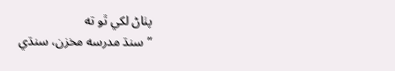پٺاڻ لکي ٿو ته
”سنڌ مدرسه مخزن، سنڌي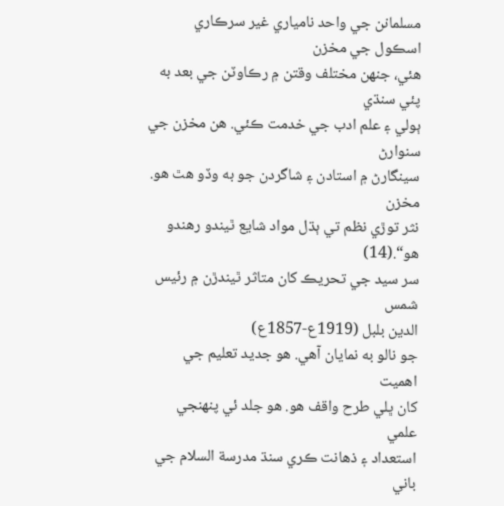مسلمانن جي واحد نامياري غير سرڪاري اسڪول جي مخزن
هئي، جنھن مختلف وقتن ۾ رڪاوٽن جي بعد به پئي سنڌي
ٻولي ۽ علم ادب جي خدمت ڪئي. هن مخزن جي سنوارڻ
سينگارڻ ۾ استادن ۽ شاگردن جو به وڏو هٿ هو. مخزن
نثر توڙي نظم تي ٻڌل مواد شايع ٿيندو رهندو هو“.(14)
سر سيد جي تحريڪ کان متاثر ٿيندڙن ۾ رئيس شمس
الدين بلبل (1919ع-1857ع)
جو نالو به نمايان آهي. هو جديد تعليم جي اهميت
کان ڀلي طرح واقف هو. هو جلد ئي پنھنجي علمي
استعداد ۽ ذھانت ڪري سنڌ مدرسة السلام جي باني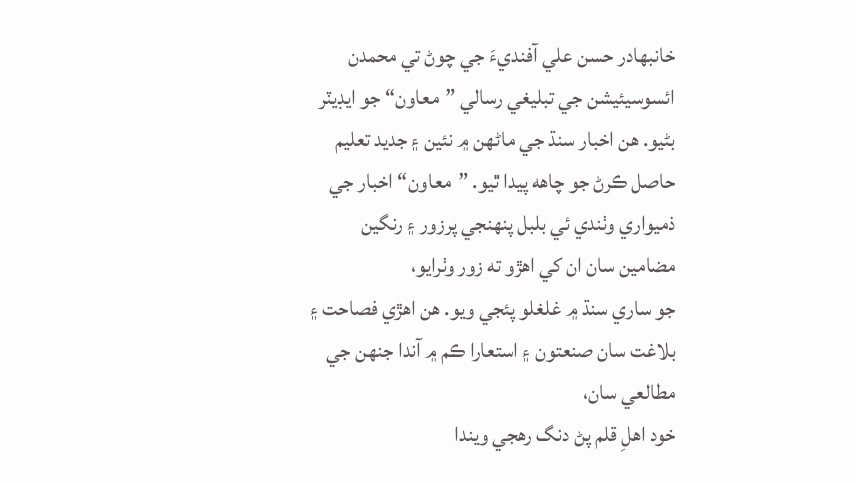خانبھادر حسن علي آفنديءَ جي چوڻ تي محمدن
ائسوسيئيشن جي تبليغي رسالي ”معاون“ جو ايڊيٽر
بڻيو. هن اخبار سنڌ جي ماڻھن ۾ نئين ۽ جديد تعليم
حاصل ڪرڻ جو چاهه پيدا ٿيو. ”معاون“ اخبار جي
ذميواري وٺندي ئي بلبل پنھنجي پرزور ۽ رنگين
مضامين سان ان کي اهڙو ته زور وٺرايو،
جو ساري سنڌ ۾ غلغلو پئجي ويو. هن اهڙي فصاحت ۽
بلاغت سان صنعتون ۽ استعارا ڪم ۾ آندا جنھن جي
مطالعي سان،
خود اهلِ قلم پڻ دنگ رهجي ويندا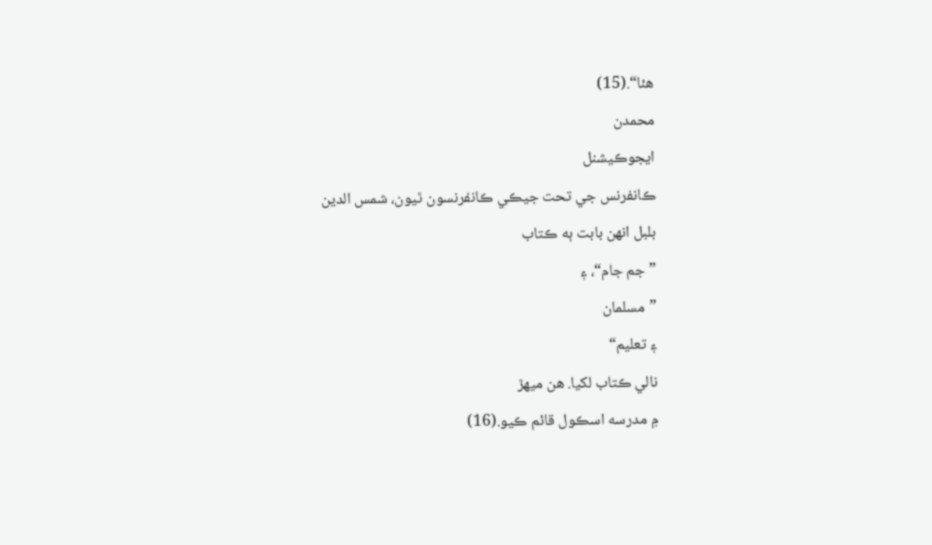هئا“.(15)
محمدن
ايجوڪيشنل
ڪانفرنس جي تحت جيڪي ڪانفرنسون ٿيون، شمس الدين
بلبل انھن بابت ٻه ڪتاب
”جم جام“، ۽
”مسلمان
۽ تعليم“
نالي ڪتاب لکيا. هن ميھڙ
۾ مدرسه اسڪول قائم ڪيو.(16)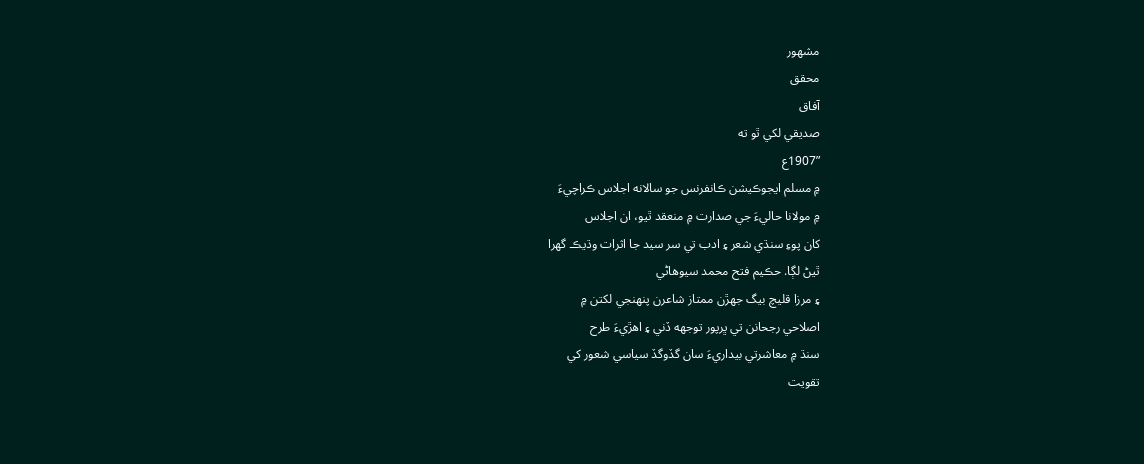مشھور
محقق
آفاق
صديقي لکي ٿو ته
”1907ع
۾ مسلم ايجوڪيشن ڪانفرنس جو سالانه اجلاس ڪراچيءَ
۾ مولانا حاليءَ جي صدارت ۾ منعقد ٿيو، ان اجلاس
کان پوءِ سنڌي شعر ۽ ادب تي سر سيد جا اثرات وڌيڪ گھرا
ٿيڻ لڳا. حڪيم فتح محمد سيوهاڻي
۽ مرزا قليچ بيگ جھڙن ممتاز شاعرن پنھنجي لکتن ۾
اصلاحي رجحانن تي ڀرپور توجهه ڏني ۽ اهڙيءَ طرح
سنڌ ۾ معاشرتي بيداريءَ سان گڏوگڏ سياسي شعور کي
تقويت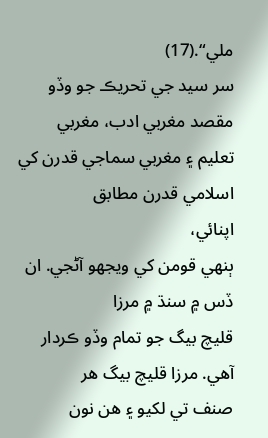ملي“.(17)
سر سيد جي تحريڪ جو وڏو مقصد مغربي ادب، مغربي
تعليم ۽ مغربي سماجي قدرن کي اسلامي قدرن مطابق
اپنائي،
ٻنھي قومن کي ويجهو آڻجي. ان ڏس ۾ سنڌ ۾ مرزا
قليچ بيگ جو تمام وڏو ڪردار آهي. مرزا قليچ بيگ هر
صنف تي لکيو ۽ هن نون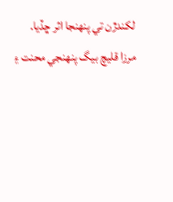لکندڙن تي پنھنجا اثر ڇڏيا.
مرزا قليچ بيگ پنھنجي محنت ۽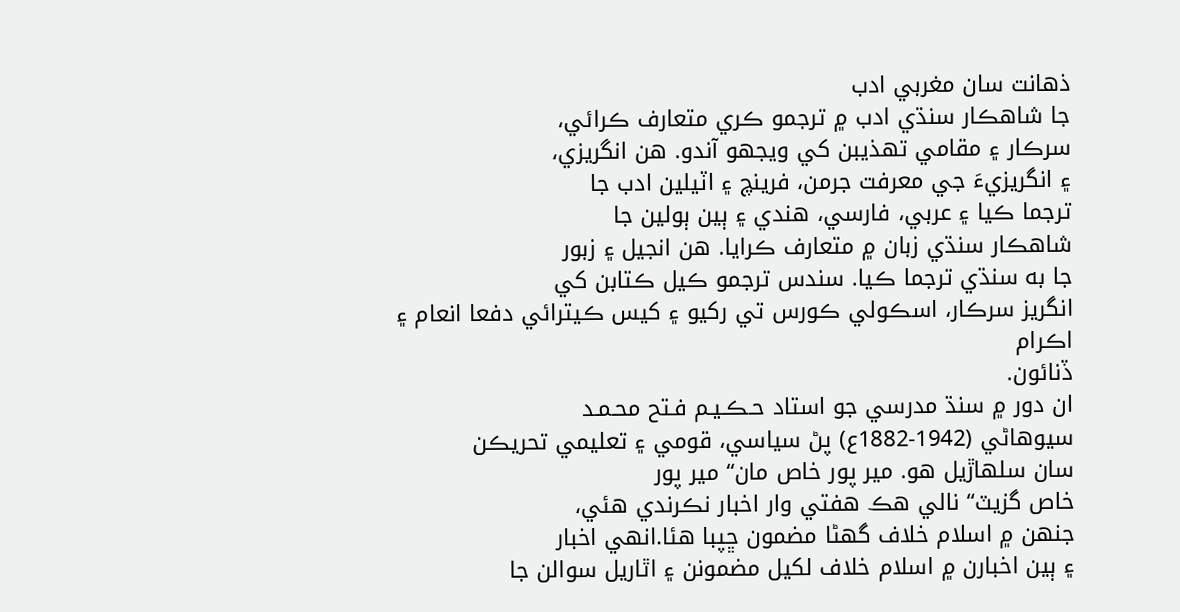ذهانت سان مغربي ادب
جا شاهڪار سنڌي ادب ۾ ترجمو ڪري متعارف ڪرائي،
سرڪار ۽ مقامي تھذيبن کي ويجهو آندو. هن انگريزي،
۽ انگريزيءَ جي معرفت جرمن، فرينچ ۽ اٽيلين ادب جا
ترجما ڪيا ۽ عربي، فارسي، هندي ۽ ٻين ٻولين جا
شاهڪار سنڌي زبان ۾ متعارف ڪرايا. هن انجيل ۽ زبور
جا به سنڌي ترجما ڪيا. سندس ترجمو ڪيل ڪتابن کي
انگريز سرڪار، اسڪولي ڪورس تي رکيو ۽ کيس ڪيترائي دفعا انعام ۽ اڪرام
ڏنائون.
ان دور ۾ سنڌ مدرسي جو استاد حـڪـيـم فـتح محـمـد
سيوهاڻي (1942-1882ع) پڻ سياسي، قومي ۽ تعليمي تحريڪن
سان سلھاڙيل هو. مير پور خاص مان“ مير پور
خاص گزيٽ“ نالي ھڪ ھفتي وار اخبار نڪرندي ھئي،
جنھن ۾ اسلام خلاف گھڻا مضمون ڇپبا ھئا.انھي اخبار
۽ ٻين اخبارن ۾ اسلام خلاف لکيل مضمونن ۽ اٿاريل سوالن جا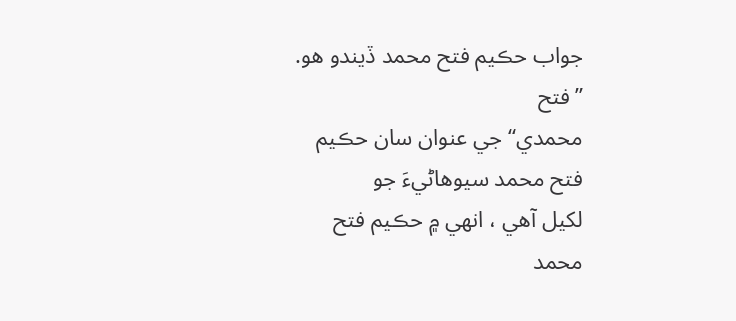جواب حڪيم فتح محمد ڏيندو ھو. ”فتح
محمدي“ جي عنوان سان حڪيم فتح محمد سيوهاڻيءَ جو
لکيل آھي ، انھي ۾ حڪيم فتح محمد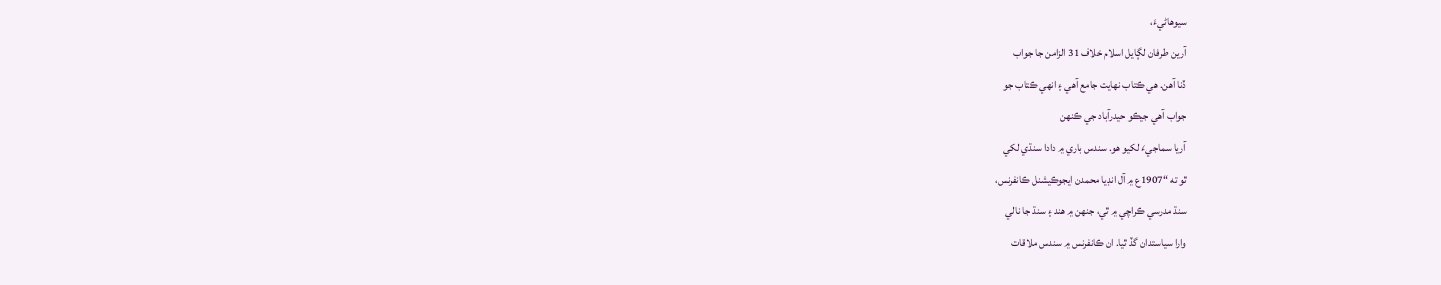سيوهاڻيءَ،
آرين طرفان لڳايل اسلام خلاف 31 الزامن جا جواب
ڏنا آھن. ھي ڪتاب نھايت جامع آھي ۽ انھي ڪتاب جو
جواب آھي جيڪو حيدرآباد جي ڪنھن
آريا سماجيءَ لکيو ھو. سندس باري ۾ دادا سنڌي لکي
ٿو ته “1907ع ۾ آل انڊيا محمدن ايجوڪيشنل ڪانفرنس،
سنڌ مدرسي ڪراچي ۾ ٿي، جنھن ۾ هند ۽ سنڌ جا نالي
وارا سياستدان گڏ ٿيا. ان ڪانفرنس ۾ سندس ملاقات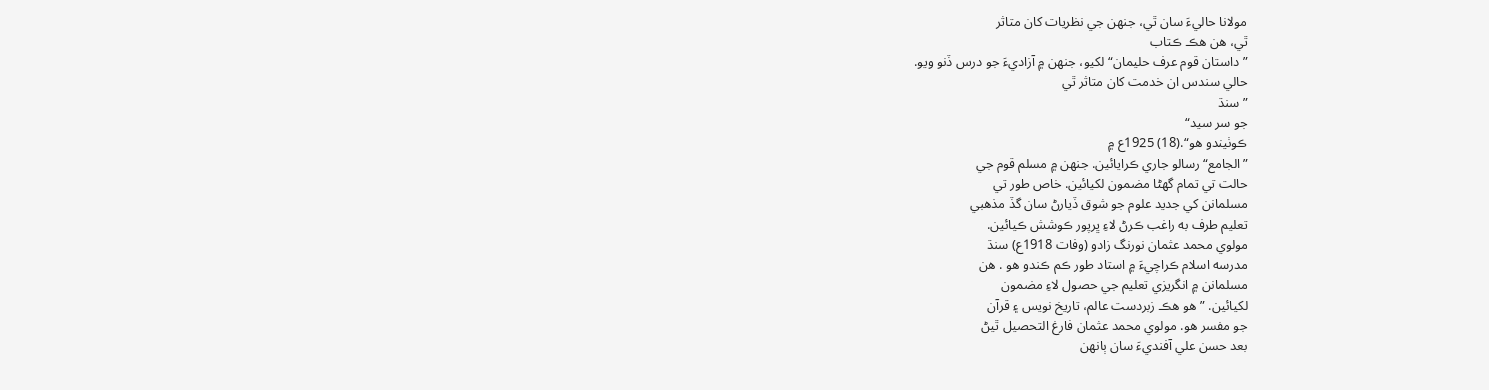مولانا حاليءَ سان ٿي، جنھن جي نظريات کان متاثر
ٿي، هن هڪ ڪتاب
”داستان قوم عرف حليمان“ لکيو، جنھن ۾ آزاديءَ جو درس ڏنو ويو.
حالي سندس ان خدمت کان متاثر ٿي
”سنڌ
جو سر سيد“
ڪوٺيندو هو“.(18) 1925ع ۾
”الجامع“ رسالو جاري ڪرايائين. جنھن ۾ مسلم قوم جي
حالت تي تمام گھڻا مضمون لکيائين. خاص طور تي
مسلمانن کي جديد علوم جو شوق ڏيارڻ سان گڏ مذهبي
تعليم طرف به راغب ڪرڻ لاءِ ڀرپور ڪوشش ڪيائين.
مولوي محمد عثمان نورنگ زادو (وفات 1918ع) سنڌ
مدرسه اسلام ڪراچيءَ ۾ استاد طور ڪم ڪندو هو . هن
مسلمانن ۾ انگريزي تعليم جي حصول لاءِ مضمون
لکيائين. ”هو هڪ زبردست عالم، تاريخ نويس ۽ قرآن
جو مفسر هو. مولوي محمد عثمان فارغ التحصيل ٿيڻ
بعد حسن علي آفنديءَ سان ٻانھن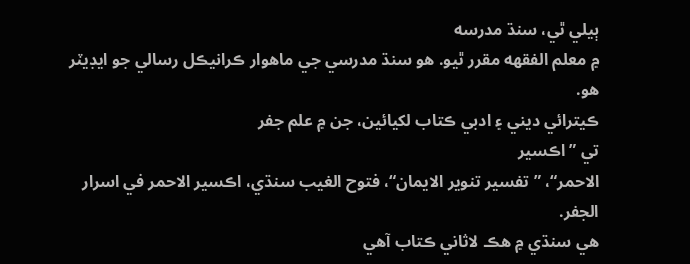ٻيلي ٿي، سنڌ مدرسه
۾ معلم الفقھه مقرر ٿيو. هو سنڌ مدرسي جي ماهوار ڪرانيڪل رسالي جو ايڊيٽر
هو.
ڪيترائي ديني ۽ ادبي ڪتاب لکيائين، جن ۾ علم جفر
تي ”اڪسير
الاحمر“، ”تفسير تنوير الايمان“، فتوح الغيب سنڌي، اڪسير الاحمر في اسرار
الجفر.
هي سنڌي ۾ هڪ لاثاني ڪتاب آهي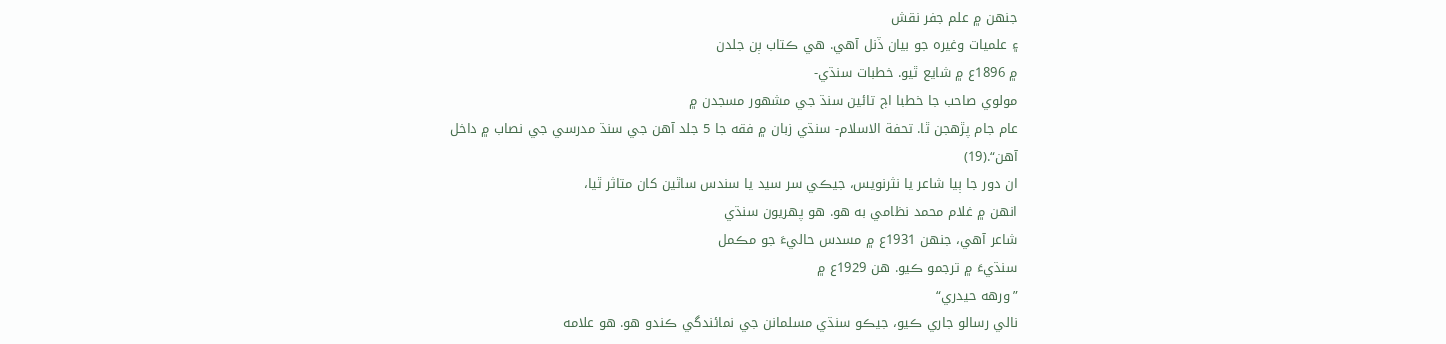جنھن ۾ علم جفر نقش
۽ علميات وغيره جو بيان ڏنل آهي. هي ڪتاب ٻن جلدن
۾ 1896ع ۾ شايع ٿيو. خطبات سنڌي-
مولوي صاحب جا خطبا اڄ تائين سنڌ جي مشھور مسجدن ۾
عام جام پڙهجن ٿا. تحفة الاسلام- سنڌي زبان ۾ فقه جا 5 جلد آهن جي سنڌ مدرسي جي نصاب ۾ داخل
آهن“.(19)
ان دور جا ٻيا شاعر يا نثرنويس، جيڪي سر سيد يا سندس ساٿين کان متاثر ٿيا،
انھن ۾ غلام محمد نظامي به هو. هو پھريون سنڌي
شاعر آهي، جنھن 1931ع ۾ مسدس حاليءَ جو مڪمل
سنڌيءَ ۾ ترجمو ڪيو. هن 1929ع ۾
”ورهه حيدري“
نالي رسالو جاري ڪيو، جيڪو سنڌي مسلمانن جي نمائندگي ڪندو هو. هو علامه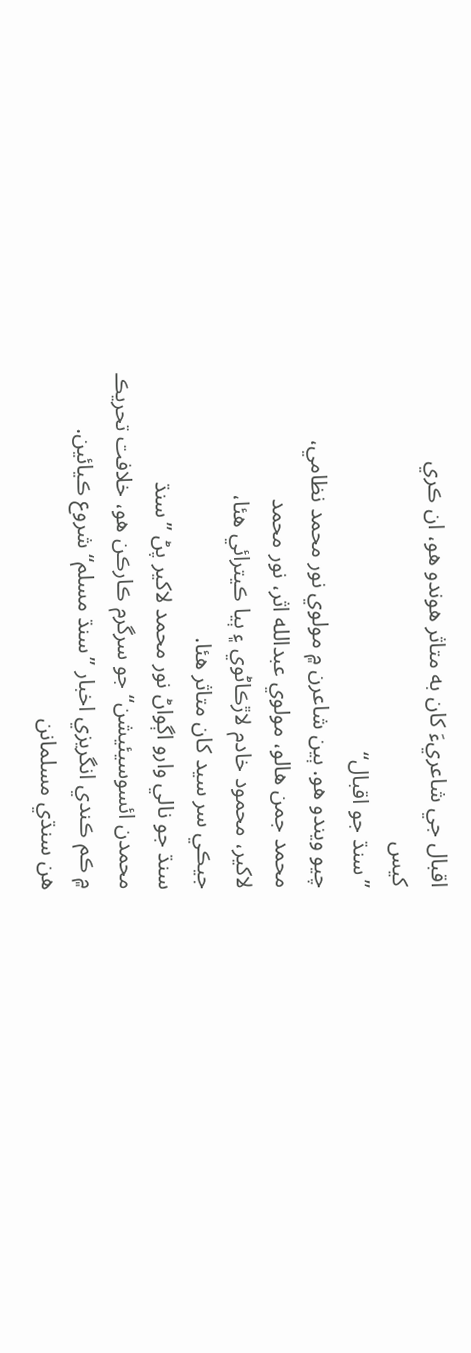اقبال جي شاعريءَ کان به متاثر هوندو هو، ان ڪري
کيس
”سنڌ جو اقبال“
چيو ويندو هو. ٻين شاعرن ۾ مولوي نور محمد نظامي،
محمد جمن هالو، مولوي عبدالله اثر، نور محمد
لاکير، محمود خادم لاڙڪاڻوي ۽ ٻيا ڪيترائي هئا،
جيڪي سر سيد کان متاثر هئا.
سنڌ جو نالي وارو اڳواڻ نور محمد لاکير پڻ ”سنڌ
محمدن ائسوسيئيشن“ جو سرگرم ڪارڪن هو، خلافت تحريڪ
۾ ڪم ڪندي انگريزي اخبار ”سنڌ مسلم“ شروع ڪيائين.
هن سنڌي مسلمانن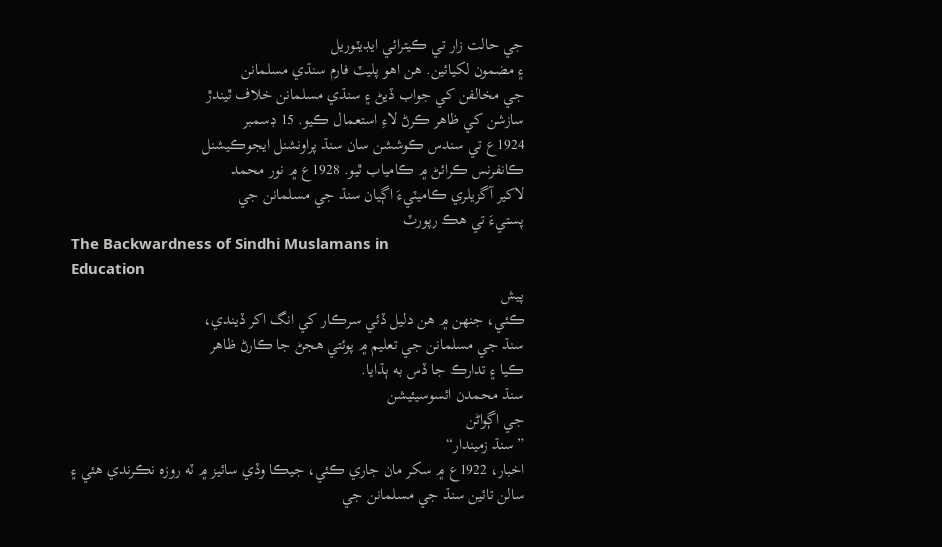جي حالت زار تي ڪيترائي ايڊيٽوريل
۽ مضمون لکيائين. هن اهو پليٽ فارم سنڌي مسلمانن
جي مخالفن کي جواب ڏيڻ ۽ سنڌي مسلمانن خلاف ٿيندڙ
سازشن کي ظاهر ڪرڻ لاءِ استعمال ڪيو. 15 ڊسمبر
1924ع تي سندس ڪوششن سان سنڌ پراونشنل ايجوڪيشنل
ڪانفرنس ڪرائڻ ۾ ڪامياب ٿيو. 1928ع ۾ نور محمد
لاکير آگزيلري ڪاميٽيءَ اڳيان سنڌ جي مسلمانن جي
پستيءَ تي هڪ رپورٽ
The Backwardness of Sindhi Muslamans in
Education
پيش
ڪئي، جنھن ۾ هن دليل ڏئي سرڪار کي انگ اکر ڏيندي،
سنڌ جي مسلمانن جي تعليم ۾ پوئتي هجڻ جا ڪارڻ ظاهر
ڪيا ۽ تدارڪ جا ڏس به ٻڌايا.
سنڌ محمدن ائسوسيئيشن
جي اڳواڻن
”سنڌ زميندار“
اخبار، 1922ع ۾ سکر مان جاري ڪئي، جيڪا وڏي سائيز ۾ ٽه روزه نڪرندي هئي ۽
سالن تائين سنڌ جي مسلمانن جي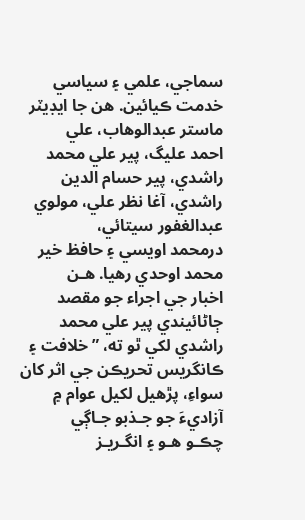سماجي، علمي ۽ سياسي
خدمت ڪيائين. هن جا ايڊيٽر ماستر عبدالوهاب، علي
احمد عليگ، پير علي محمد راشدي، پير حسام الدين
راشدي، آغا نظر علي، مولوي عبدالغفور سيتائي،
درمحمد اويسي ۽ حافظ خير محمد اوحدي رهيا. هـن
اخبار جي اجراء جو مقصد ڄاڻائيندي پير علي محمد
راشدي لکي ٿو ته، ”خلافت ۽ ڪانگريس تحريڪن جي اثر کان
سواءِ، پڙهيل لکيل عوام ۾ آزاديءَ جو جـذبو جـاڳي
چڪـو هـو ۽ انگـريـز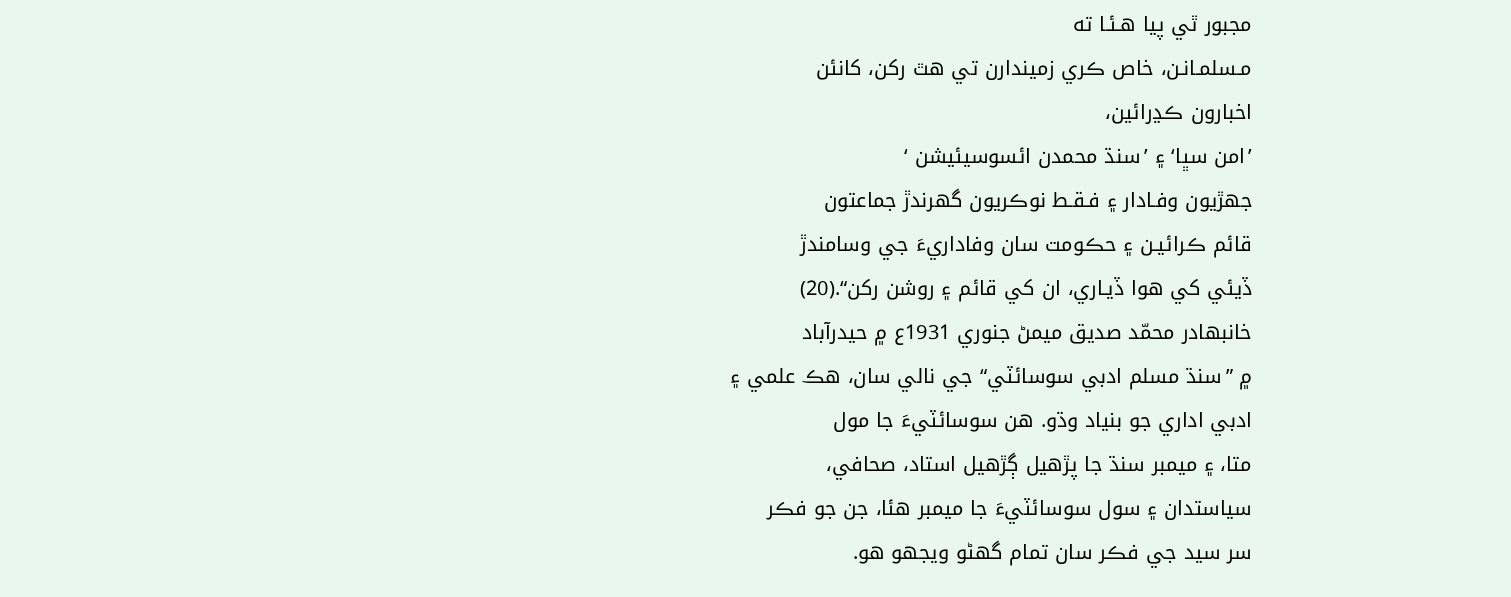مجبور ٿي پيا هـئـا ته
مـسلمـانـن، خاص ڪري زميندارن تي هٿ رکن، کانئن
اخبارون ڪڍرائين،
’امن سڀا‘ ۽ ’سنڌ محمدن ائسوسيئيشن ‘
جھڙيون وفـادار ۽ فـقـط نوڪريون گهرندڙ جماعتون
قائم ڪرائيـن ۽ حڪومت سان وفاداريءَ جي وسامندڙ
ڏيئي کي هوا ڏيـاري، ان کي قائم ۽ روشن رکن“.(20)
خانبھادر محمّد صديق ميمڻ جنوري 1931ع ۾ حيدرآباد
۾ ”سنڌ مسلم ادبي سوسائٽي“ جي نالي سان، هڪ علمي ۽
ادبي اداري جو بنياد وڌو. هن سوسائٽيءَ جا مول
متا، ۽ ميمبر سنڌ جا پڙهيل ڳڙهيل استاد، صحافي،
سياستدان ۽ سول سوسائٽيءَ جا ميمبر هئا، جن جو فڪر
سر سيد جي فڪر سان تمام گهڻو ويجهو هو.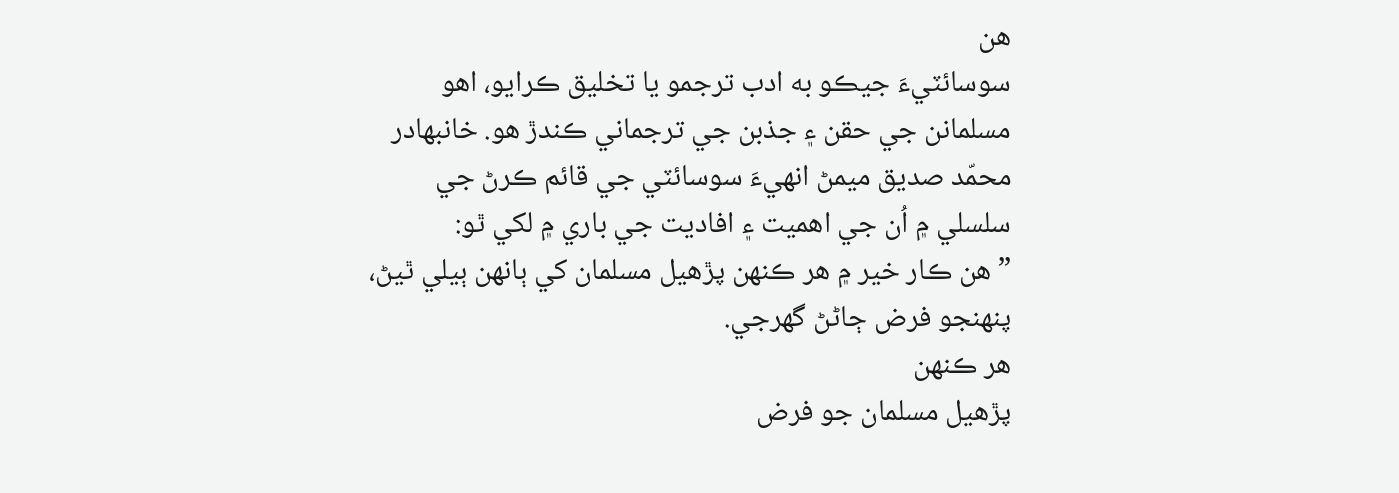هن
سوسائٽيءَ جيڪو به ادب ترجمو يا تخليق ڪرايو، اهو
مسلمانن جي حقن ۽ جذبن جي ترجماني ڪندڙ هو. خانبھادر محمّد صديق ميمڻ انھيءَ سوسائٽي جي قائم ڪرڻ جي
سلسلي ۾ اُن جي اهميت ۽ افاديت جي باري ۾ لکي ٿو:
”هن ڪار خير ۾ هر ڪنھن پڙهيل مسلمان کي ٻانھن ٻيلي ٿيڻ، پنھنجو فرض ڄاڻڻ گهرجي.
هر ڪنھن
پڙهيل مسلمان جو فرض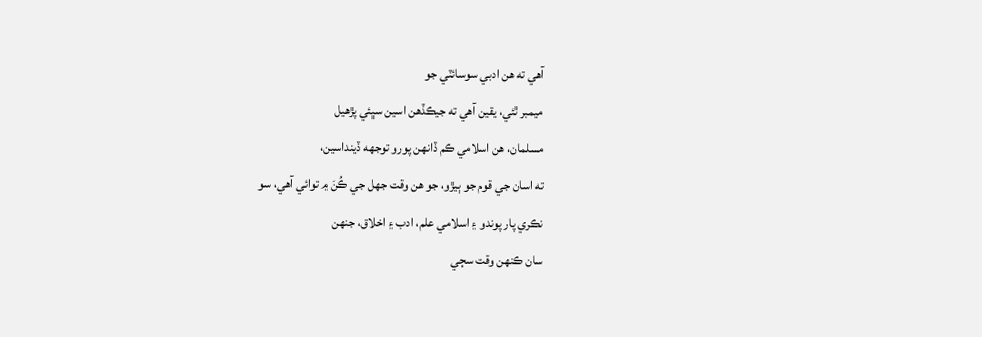آهي ته هن ادبي سوسائٽي جو
ميمبر ٿئي، يقين آهي ته جيڪڏهن اسين سڀئي پڙهيل
مسلمان، هن اسلامي ڪم ڏانھن پورو توجهه ڏينداسين،
ته اسان جي قوم جو ٻيڙو، جو هن وقت جهل جي ڪُنَ ۾ توائي آهي، سو
نڪري پار پوندو ۽ اسلامي علم، ادب ۽ اخلاق، جنھن
سان ڪنهن وقت سڄي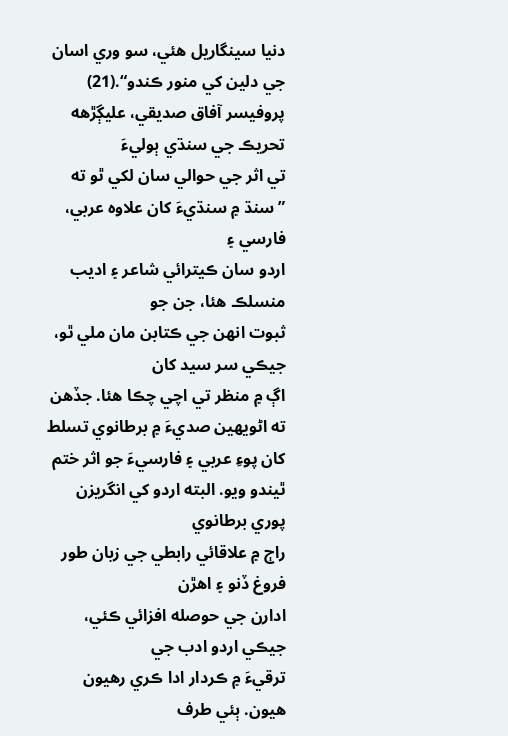دنيا سينگاريل هئي، سو وري اسان
جي دلين کي منور ڪندو“.(21)
پروفيسر آفاق صديقي، عليڳڙهه تحريڪ جي سنڌي ٻوليءَ
تي اثر جي حوالي سان لکي ٿو ته
”سنڌ ۾ سنڌيءَ کان علاوه عربي، فارسي ۽
اردو سان ڪيترائي شاعر ۽ اديب منسلڪ هئا، جن جو
ثبوت انھن جي ڪتابن مان ملي ٿو، جيڪي سر سيد کان
اڳ ۾ منظر تي اچي چڪا هئا. جڏهن ته اڻويھين صديءَ ۾ برطانوي تسلط کان پوءِ عربي ۽ فارسيءَ جو اثر ختم
ٿيندو ويو. البته اردو کي انگريزن پوري برطانوي
راڄ ۾ علاقائي رابطي جي زبان طور فروغ ڏنو ۽ اهڙن
ادارن جي حوصله افزائي ڪئي، جيڪي اردو ادب جي
ترقيءَ ۾ ڪردار ادا ڪري رهيون هيون. ٻئي طرف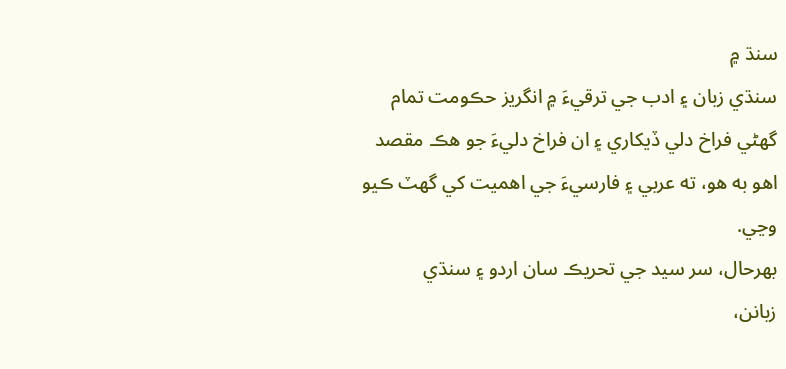سنڌ ۾
سنڌي زبان ۽ ادب جي ترقيءَ ۾ انگريز حڪومت تمام
گهڻي فراخ دلي ڏيکاري ۽ ان فراخ دليءَ جو هڪ مقصد
اهو به هو، ته عربي ۽ فارسيءَ جي اهميت کي گهٽ ڪيو
وڃي.
بھرحال، سر سيد جي تحريڪ سان اردو ۽ سنڌي
زبانن،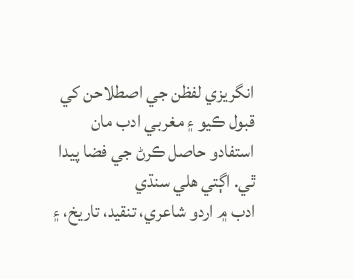انگريزي لفظن جي اصطلاحن کي قبول ڪيو ۽ مغربي ادب مان
استفادو حاصل ڪرڻ جي فضا پيدا ٿي. اڳتي هلي سنڌي
ادب ۾ اردو شاعري، تنقيد، تاريخ، ۽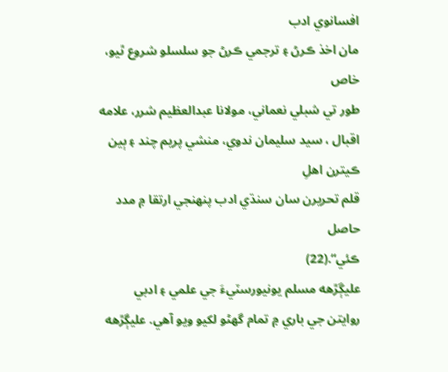افسانوي ادب
مان اخذ ڪرڻ ۽ ترجمي ڪرڻ جو سلسلو شروع ٿيو، خاص
طور تي شبلي نعماني، مولانا عبدالعظيم شرر، علامه
اقبال ، سيد سليمان ندوي، منشي پريم چند ۽ ٻين
ڪيترن اهلِ
قلم تحريرن سان سنڌي ادب پنھنجي ارتقا ۾ مدد حاصل
ڪئي“.(22)
عليڳڙهه مسلم يونيورسٽيءَ جي علمي ۽ ادبي
روايتن جي باري ۾ تمام گهڻو لکيو ويو آهي. عليڳڙهه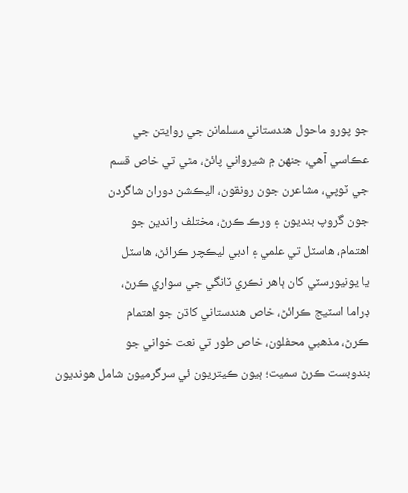جو پورو ماحول هندستاني مسلمانن جي روايتن جي
عڪاسي آهي، جنھن ۾ شيرواني پائڻ، مٿي تي خاص قسم
جي ٽوپي، مشاعرن جون رونقون، اليڪشن دوران شاگردن
جون گروپ بنديون ۽ ورڪ ڪرڻ، مختلف راندين جو
اهتمام، هاسٽل تي علمي ۽ ادبي ليڪچر ڪرائڻ، هاسٽل
يا يونيورسٽي کان ٻاهر نڪري ٽانگي جي سواري ڪرڻ،
ڊراما اسٽيج ڪرائڻ، خاص هندستاني کاڌن جو اهتمام
ڪرڻ، مذهبي محفلون، خاص طور تي نعت خواني جو
بندوبست ڪرڻ سميت؛ ٻيون ڪيتريون ئي سرگرميون شامل هونديون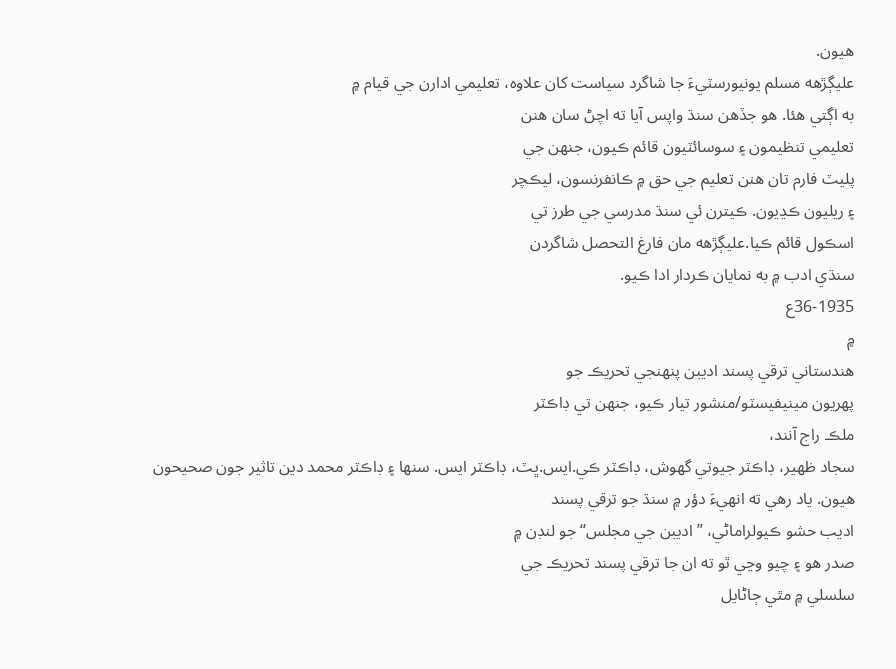هيون.
عليڳڙهه مسلم يونيورسٽيءَ جا شاگرد سياست کان علاوه، تعليمي ادارن جي قيام ۾
به اڳتي هئا. هو جڏهن سنڌ واپس آيا ته اچڻ سان هنن
تعليمي تنظيمون ۽ سوسائٽيون قائم ڪيون، جنھن جي
پليٽ فارم تان هنن تعليم جي حق ۾ ڪانفرنسون، ليڪچر
۽ ريليون ڪڍيون. ڪيترن ئي سنڌ مدرسي جي طرز تي
اسڪول قائم ڪيا.عليڳڙهه مان فارغ التحصل شاگردن
سنڌي ادب ۾ به نمايان ڪردار ادا ڪيو.
36-1935ع
۾
هندستاني ترقي پسند اديبن پنھنجي تحريڪ جو
پھريون مينيفيسٽو/منشور تيار ڪيو، جنھن تي ڊاڪٽر
ملڪ راج آنند،
سجاد ظھير، ڊاڪٽر جيوتي گهوش، ڊاڪٽر ڪي.ايس.ڀٽ، ڊاڪٽر ايس. سنھا ۽ ڊاڪٽر محمد دين تاثير جون صحيحون
هيون. ياد رهي ته انھيءَ دؤر ۾ سنڌ جو ترقي پسند
اديب حشو ڪيولراماڻي، ”اديبن جي مجلس“ جو لنڊن ۾
صدر هو ۽ چيو وڃي ٿو ته ان جا ترقي پسند تحريڪ جي
سلسلي ۾ مٿي ڄاڻايل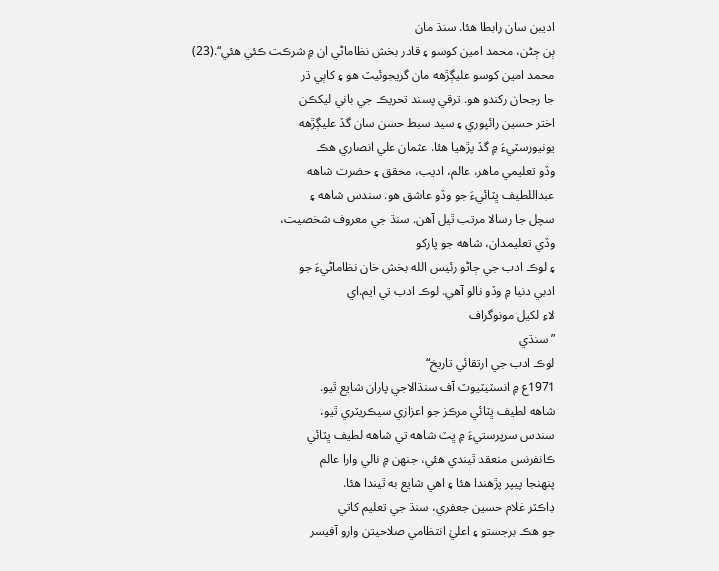اديبن سان رابطا هئا. سنڌ مان
ٻن ڄڻن، محمد امين کوسو ۽ قادر بخش نظاماڻي ان ۾ شرڪت ڪئي هئي“.(23)
محمد امين کوسو عليڳڙهه مان گريجوئيٽ هو ۽ کاٻي ڌر
جا رجحان رکندو هو. ترقي پسند تحريڪ جي باني ليکڪن
اختر حسين رائپوري ۽ سيد سبط حسن سان گڏ عليڳڙهه
يونيورسٽيءَ ۾ گڏ پڙهيا هئا. عثمان علي انصاري هڪ
وڏو تعليمي ماهر، عالم، اديب، محقق ۽ حضرت شاهه
عبداللطيف ڀٽائيءَ جو وڏو عاشق هو. سندس شاهه ۽
سچل جا رسالا مرتب ٿيل آهن. سنڌ جي معروف شخصيت،
وڏي تعليمدان، شاهه جو پارکو
۽ لوڪ ادب جي ڄاڻو رئيس الله بخش خان نظاماڻيءَ جو
ادبي دنيا ۾ وڏو نالو آهي. لوڪ ادب تي ايم.اي
لاءِ لکيل مونوگراف
”سنڌي
لوڪ ادب جي ارتقائي تاريخ“
1971ع ۾ انسٽيٽيوٽ آف سنڌالاجي پاران شايع ٿيو.
شاهه لطيف ڀٽائي مرڪز جو اعزازي سيڪريٽري ٿيو،
سندس سرپرستيءَ ۾ ڀٽ شاهه تي شاهه لطيف ڀٽائي
ڪانفرنس منعقد ٿيندي هئي، جنھن ۾ نالي وارا عالم
پنھنجا پيپر پڙهندا هئا ۽ اهي شايع به ٿيندا هئا.
ڊاڪٽر غلام حسين جعفري، سنڌ جي تعليم کاتي
جو هڪ برجستو ۽ اعليٰ انتظامي صلاحيتن وارو آفيسر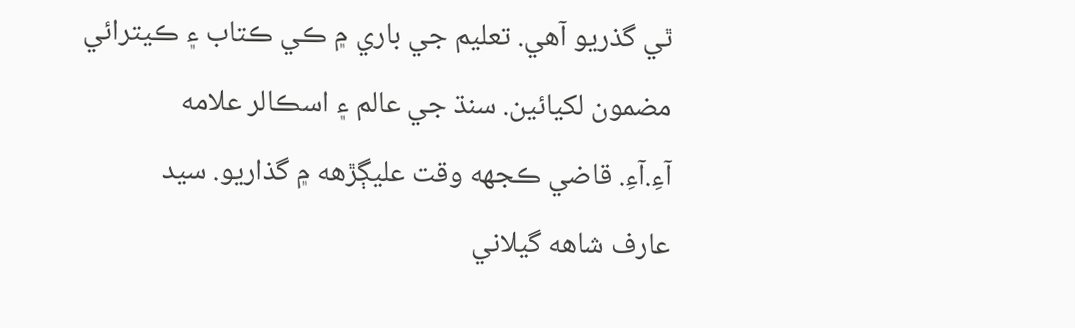ٿي گذريو آهي. تعليم جي باري ۾ ڪي ڪتاب ۽ ڪيترائي
مضمون لکيائين. سنڌ جي عالم ۽ اسڪالر علامه
آءِ.آءِ. قاضي ڪجهه وقت عليڳڙهه ۾ گذاريو. سيد
عارف شاهه گيلاني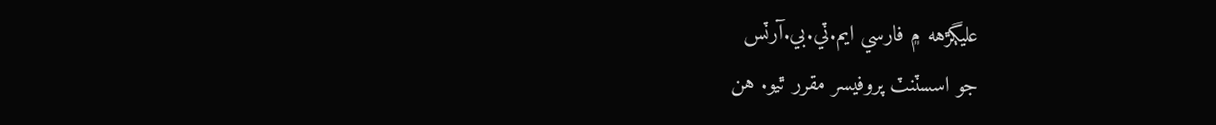عليڳڙهه ۾ فارسي ايم.ٽي.بي.آرٽس
جو اسسٽنٽ پروفيسر مقرر ٿيو. هن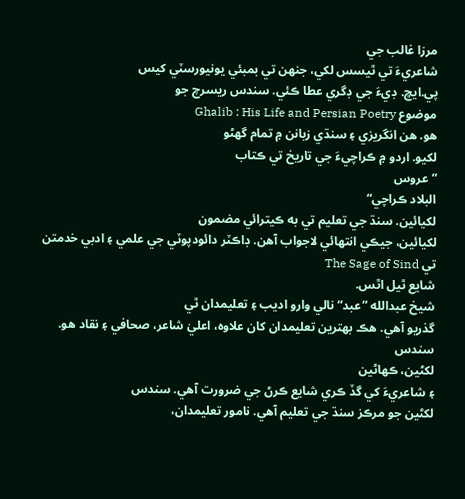مرزا غالب جي
شاعريءَ تي ٿيسس لکي، جنھن تي بمبئي يونيورسٽي کيس
پي.ايڇ. ڊيءَ جي ڊگري عطا ڪئي. سندس ريسرچ جو
موضوع Ghalib : His Life and Persian Poetry
هو. هن انگريزي ۽ سنڌي زبانن ۾ تمام گهڻو
لکيو. اردو ۾ ڪراچيءَ جي تاريخ تي ڪتاب
”عروس
البلاد ڪراچي“
لکيائين. سنڌ جي تعليم تي به ڪيترائي مضمون
لکيائين، جيڪي انتھائي لاجواب آهن. ڊاڪٽر دائودپوٽي جي علمي ۽ ادبي خدمتن تي The Sage of Sind
شايع ٿيل اٿس.
شيخ عبدالله ”عبد“ نالي وارو اديب ۽ تعليمدان ٿي
گذريو آهي. هڪ بھترين تعليمدان کان علاوه، اعليٰ شاعر، صحافي ۽ نقاد هو. سندس
لکڻين، ڪھاڻين
۽ شاعريءَ کي گڏ ڪري شايع ڪرڻ جي ضرورت آهي. سندس
لکڻين جو مرڪز سنڌ جي تعليم آهي. نامور تعليمدان،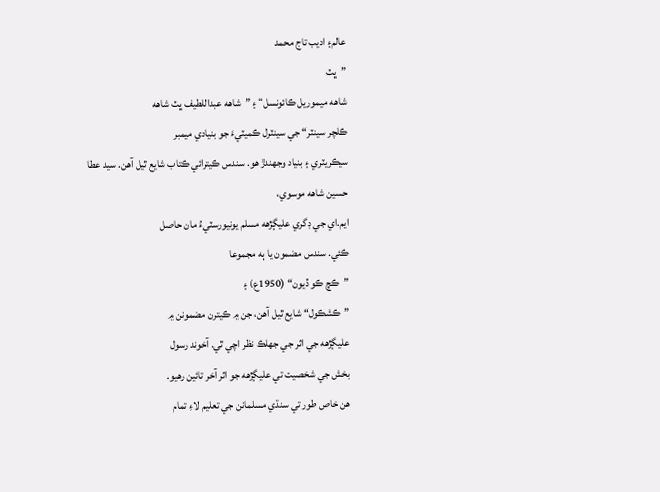عالم۽ اديب تاج محمد
”ڀٽ
شاهه ميموريل ڪائونسل“ ۽ ”شاهه عبداللطيف ڀٽ شاهه
ڪلچر سينٽر“ جي سينٽرل ڪميٽيءَ جو بنيادي ميمبر
سيڪريٽري ۽ بنياد وجهندڙ هو. سندس ڪيترائي ڪتاب شايع ٿيل آهن. سيد عطا حسين شاهه موسوي،
ايم.اي جي ڊگري عليڳڙهه مسلم يونيورسٽيءُ مان حاصل
ڪئي. سندس مضمون يا ٻه مجموعا
”ڪچ ڪو ڏيون“ (1950ع) ۽
”ڪشڪول“ شايع ٿيل آهن، جن ۾ ڪيترن مضمونن ۾
عليڳڙهه جي اثر جي جهلڪ نظر اچي ٿي. آخوند رسول
بخش جي شخصيت تي عليڳڙهه جو اثر آخر تائين رهيو.
هن خاص طور تي سنڌي مسلمانن جي تعليم لاءِ تمام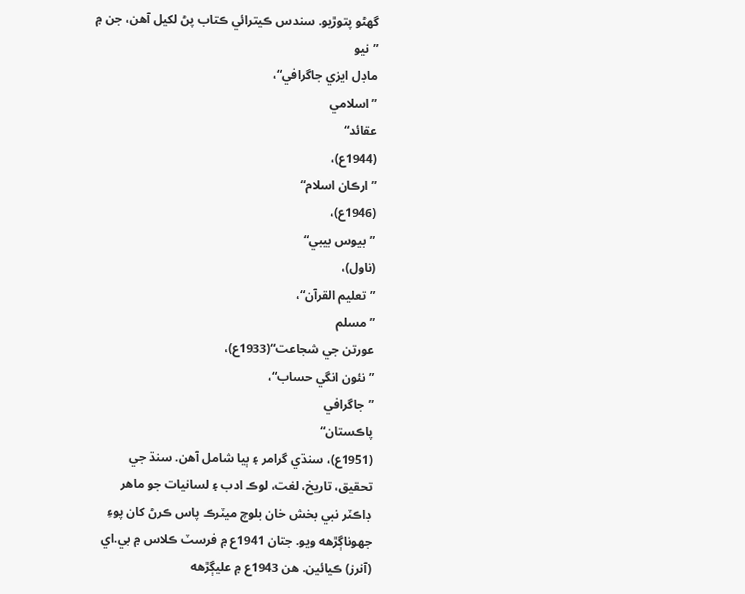گهڻو پتوڙيو. سندس ڪيترائي ڪتاب پڻ لکيل آهن، جن ۾
”نيو
ماڊل ايزي جاگرافي“،
”اسلامي
عقائد“
(1944ع)،
”ارڪان اسلام“
(1946ع)،
”بيوس بيبي“
(ناول)،
”تعليم القرآن“،
”مسلم
عورتن جي شجاعت“(1933ع)،
”نئون انگي حساب“،
”جاگرافي
پاڪستان“
(1951ع)، سنڌي گرامر ۽ ٻيا شامل آهن. سنڌ جي
تحقيق، تاريخ، لغت، لوڪ ادب ۽ لسانيات جو ماهر
ڊاڪٽر نبي بخش خان بلوچ ميٽرڪ پاس ڪرڻ کان پوءِ
جهوناڳڙهه ويو. جتان 1941ع ۾ فرسٽ ڪلاس ۾ بي.اي
(آنرز) ڪيائين. هن 1943ع ۾ عليڳڙهه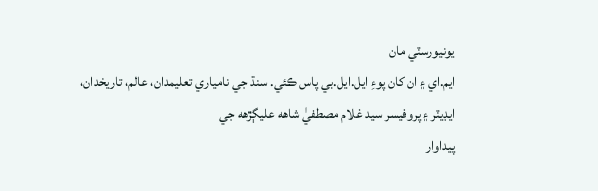يونيورسٽي مان
ايم.اي ۽ ان کان پوءِ ايل.ايل.بي پاس ڪئي. سنڌ جي نامياري تعليمدان، عالم، تاريخدان،
ايڊيٽر ۽ پروفيسر سيد غلام مصطفيٰ شاهه عليڳڙهه جي
پيداوار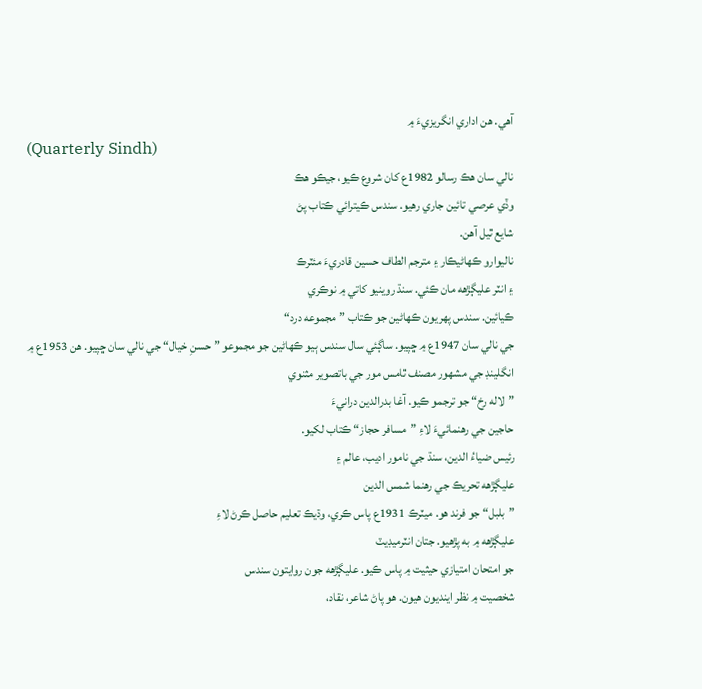آهي. هن اداري انگريزيءَ ۾
(Quarterly Sindh)
نالي سان هڪ رسالو 1982ع کان شروع ڪيو، جيڪو هڪ
وڏي عرصي تائين جاري رهيو. سندس ڪيترائي ڪتاب پڻ
شايع ٿيل آهن.
ناليوارو ڪھاڻيڪار ۽ مترجم الطاف حسين قادريءَ مئٽرڪ
۽ انٽر عليڳڙهه مان ڪئي. سنڌ روينيو کاتي ۾ نوڪري
ڪيائين. سندس پھريون ڪھاڻين جو ڪتاب ”مجموعه درد“
جي نالي سان 1947ع ۾ ڇپيو. ساڳئي سال سندس ٻيو ڪھاڻين جو مجموعو ”حسنِ خيال“ جي نالي سان ڇپيو. هن 1953ع ۾
انگلينڊ جي مشھور مصنف ٿامس مور جي باتصوير مثنوي
”لاله رخ“ جو ترجمو ڪيو. آغا بدرالدين درانيءَ
حاجين جي رهنمائيءَ لاءِ ”مسافر حجاز“ ڪتاب لکيو.
رئيس ضياءُ الدين، سنڌ جي نامور اديب، عالم ۽
عليڳڙهه تحريڪ جي رهنما شمس الدين
”بلبل“ جو فرند هو. ميٽرڪ 1931ع پاس ڪري، وڌيڪ تعليم حاصل ڪرڻ لاءِ
عليڳڙهه ۾ به پڙهيو. جتان انٽرميڊيٽ
جو امتحان امتيازي حيثيت ۾ پاس ڪيو. عليڳڙهه جون روايتون سندس
شخصيت ۾ نظر اينديون هيون. هو پاڻ شاعر، نقاد،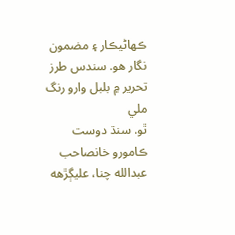ڪھاڻيڪار ۽ مضمون نگار هو. سندس طرز تحرير ۾ بلبل وارو رنگ ملي
ٿو. سنڌ دوست ڪامورو خانصاحب عبدالله چنا، عليڳڙهه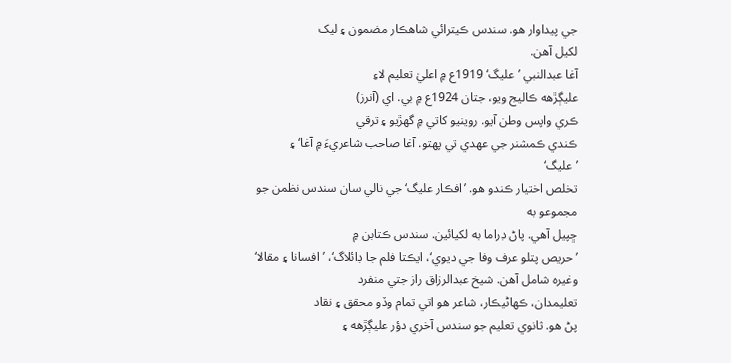جي پيداوار هو. سندس ڪيترائي شاهڪار مضمون ۽ ليک
لکيل آهن.
آغا عبدالنبي ’عليگ‘ 1919ع ۾ اعليٰ تعليم لاءِ
عليڳڙهه ڪاليج ويو، جتان 1924ع ۾ بي. اي (آنرز)
ڪري واپس وطن آيو. روينيو کاتي ۾ گهڙيو ۽ ترقي
ڪندي ڪمشنر جي عھدي تي پھتو. آغا صاحب شاعريءَ ۾ آغا‘ ۽ ’عليگ‘
تخلص اختيار ڪندو هو. ’افڪار عليگ‘ جي نالي سان سندس نظمن جو مجموعو به
ڇپيل آهي. پاڻ ڊراما به لکيائين. سندس ڪتابن ۾
’حريص پتلو عرف وفا جي ديوي‘، ايڪتا فلم جا ڊائلاگ‘، ’افسانا ۽ مقالا‘
وغيره شامل آهن. شيخ عبدالرزاق راز جتي منفرد
تعليمدان، ڪھاڻيڪار، شاعر هو اتي تمام وڏو محقق ۽ نقاد
پڻ هو. ثانوي تعليم جو سندس آخري دؤر عليڳڙهه ۽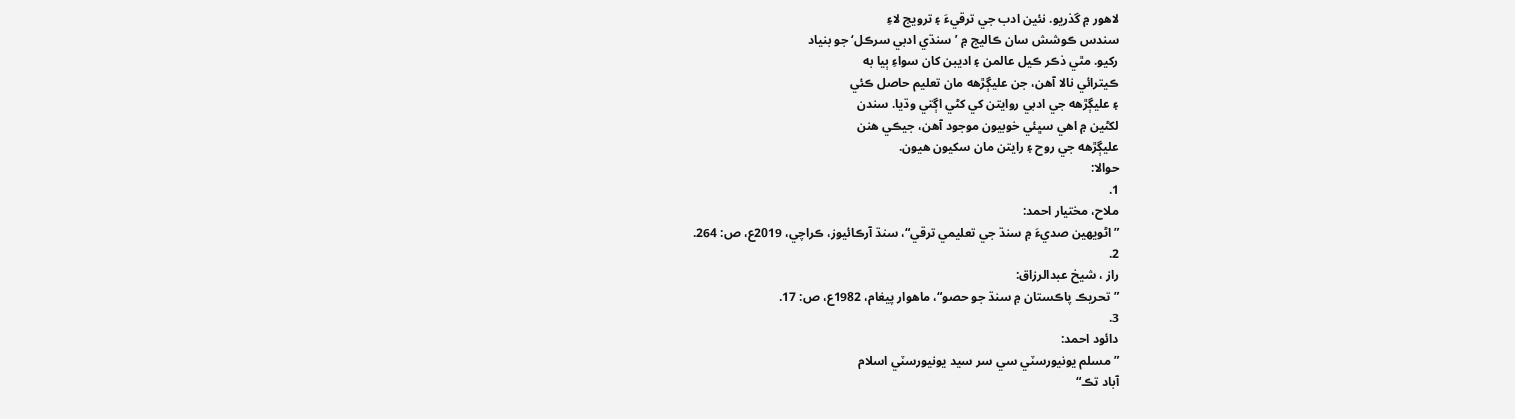لاهور ۾ گذريو. نئين ادب جي ترقيءَ ۽ ترويج لاءِ
سندس ڪوشش سان ڪاليج ۾ ’سنڌي ادبي سرڪل‘ جو بنياد
رکيو. مٿي ذڪر ڪيل عالمن ۽ اديبن کان سواءِ ٻيا به
ڪيترائي نالا آهن، جن عليڳڙهه مان تعليم حاصل ڪئي
۽ عليڳڙهه جي ادبي روايتن کي کڻي اڳتي وڌيا. سندن
لکڻين ۾ اهي سڀئي خوبيون موجود آهن، جيڪي هنن
عليڳڙهه جي روح ۽ رايتن مان سکيون هيون.
حوالا:
1.
ملاح، مختيار احمد:
”اڻويھين صديءَ ۾ سنڌ جي تعليمي ترقي“، سنڌ آرڪائيوز، ڪراچي، 2019ع، ص: 264.
2.
راز ، شيخ عبدالرزاق:
”تحريڪ پاڪستان ۾ سنڌ جو حصو“، ماهوار پيغام، 1982ع، ص: 17.
3.
دائود احمد:
”مسلم يونيورسٽي سي سر سيد يونيورسٽي اسلام
آباد تڪ“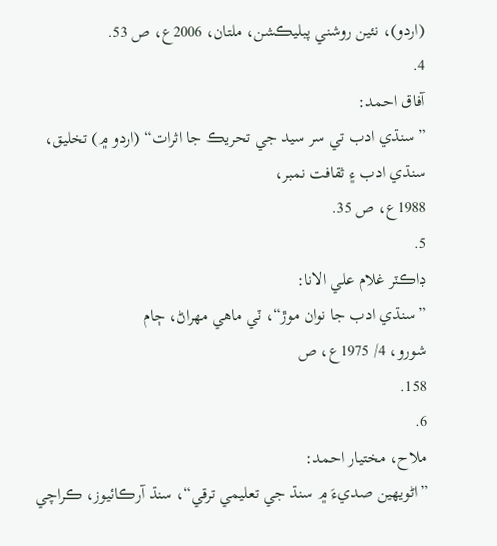(اردو)، نئين روشني پبليڪشن، ملتان، 2006ع، ص 53.
4.
آفاق احمد:
”سنڌي ادب تي سر سيد جي تحريڪ جا اثرات“ (اردو ۾) تخليق، سنڌي ادب ۽ ثقافت نمبر،
1988ع، ص 35.
5.
ڊاڪٽر غلام علي الانا:
”سنڌي ادب جا نوان موڙ“، ٽي ماهي مھراڻ، ڄام
شورو، 4/ 1975ع، ص
158.
6.
ملاح، مختيار احمد:
”اڻويھين صديءَ ۾ سنڌ جي تعليمي ترقي“، سنڌ آرڪائيوز، ڪراچي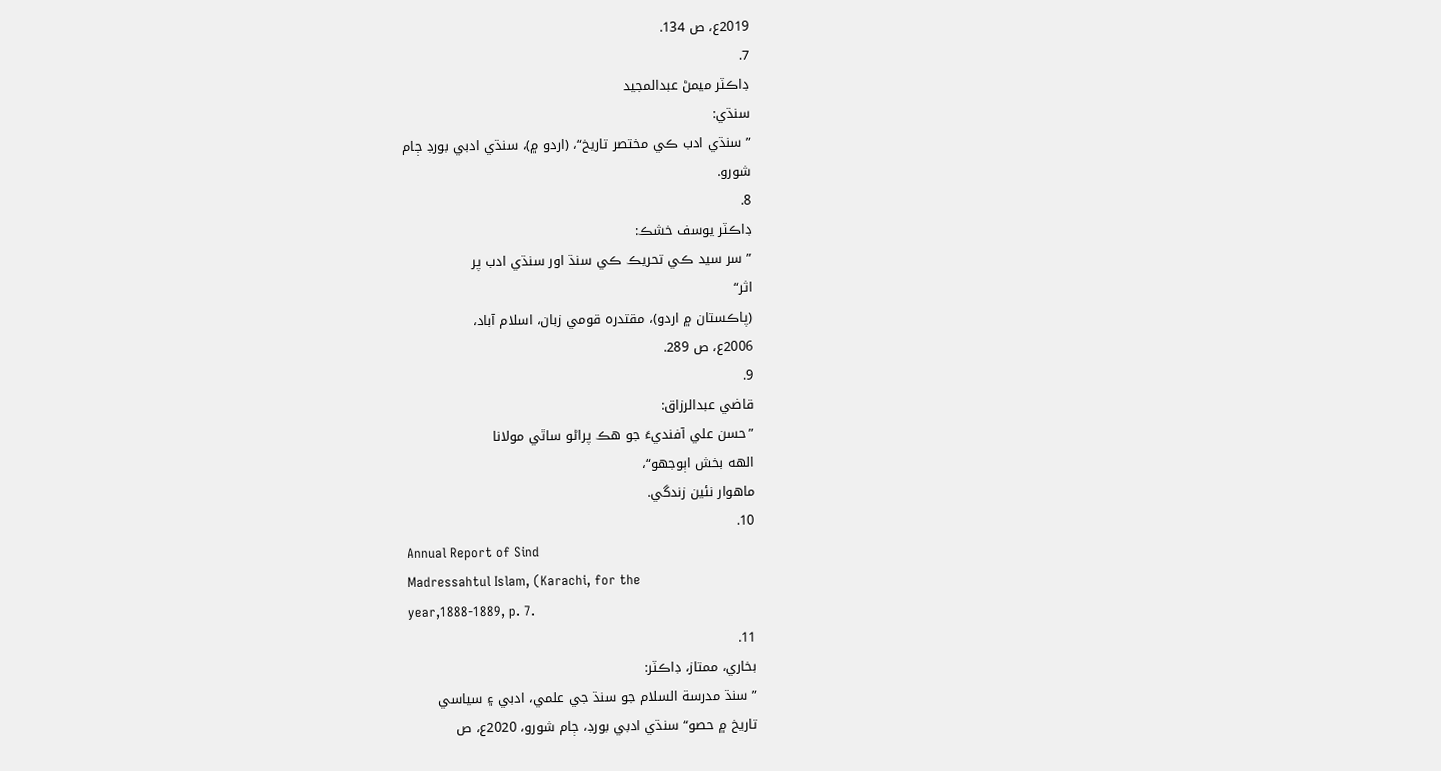2019ع، ص 134.
7.
ڊاڪٽر ميمڻ عبدالمجيد
سنڌي:
”سنڌي ادب ڪي مختصر تاريخ“، (اردو ۾)، سنڌي ادبي بورڊ ڄام
شورو.
8.
ڊاڪٽر يوسف خشڪ:
”سر سيد ڪي تحريڪ ڪي سنڌ اور سنڌي ادب پر
اثر“
(پاڪستان ۾ اردو)، مقتدره قومي زبان، اسلام آباد،
2006ع، ص 289.
9.
قاضي عبدالرزاق:
”حسن علي آفنديءَ جو هڪ پراڻو ساٿي مولانا
الھه بخش اٻوجهو“،
ماهوار نئين زندگي.
10.
Annual Report of Sind
Madressahtul Islam, (Karachi, for the
year,1888-1889, p. 7.
11.
بخاري، ممتاز، ڊاڪٽر:
”سنڌ مدرسة السلام جو سنڌ جي علمي، ادبي ۽ سياسي
تاريخ ۾ حصو“ سنڌي ادبي بورڊ، ڄام شورو، 2020ع، ص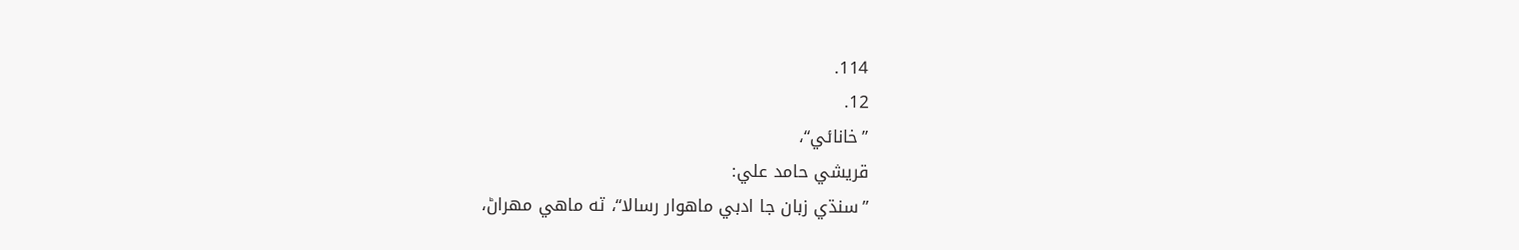114.
12.
”خانائي“،
قريشي حامد علي:
”سنڌي زبان جا ادبي ماهوار رسالا“، ٽه ماهي مھراڻ،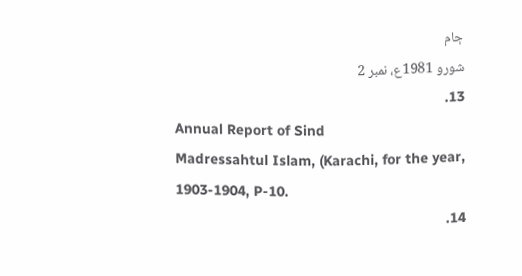ڄام
شورو 1981ع، نمبر 2
13.
Annual Report of Sind
Madressahtul Islam, (Karachi, for the year,
1903-1904, P-10.
14.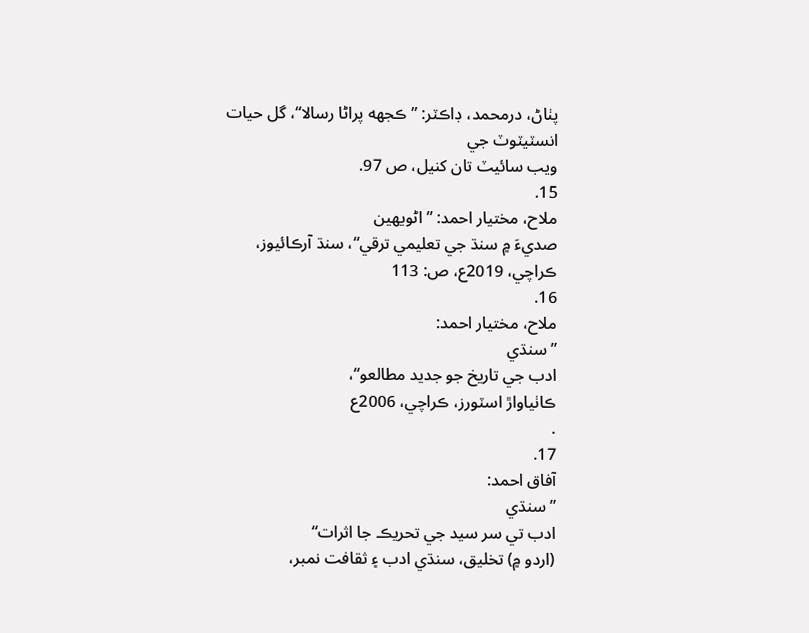پٺاڻ، درمحمد، ڊاڪٽر: ”ڪجهه پراڻا رسالا“، گل حيات انسٽيٽوٽ جي
ويب سائيٽ تان کنيل، ص 97.
15.
ملاح، مختيار احمد: ”اڻويھين
صديءَ ۾ سنڌ جي تعليمي ترقي“، سنڌ آرڪائيوز،
ڪراچي، 2019ع، ص: 113
16.
ملاح، مختيار احمد:
”سنڌي
ادب جي تاريخ جو جديد مطالعو“،
ڪاٺياواڙ اسٽورز، ڪراچي، 2006ع
.
17.
آفاق احمد:
”سنڌي
ادب تي سر سيد جي تحريڪ جا اثرات“
(اردو ۾) تخليق، سنڌي ادب ۽ ثقافت نمبر،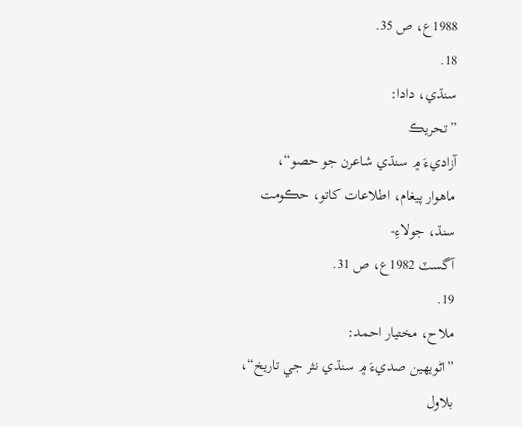1988ع، ص 35.
18.
سنڌي، دادا:
”تحريڪ
آزاديءَ ۾ سنڌي شاعرن جو حصو“،
ماهوار پيغام، اطلاعات کاتو، حڪومت سنڌ، جولاءِ-
آگسٽ 1982ع، ص 31.
19.
ملاح، مختيار احمد:
”اڻويھين صديءَ ۾ سنڌي نثر جي تاريخ“، بلاول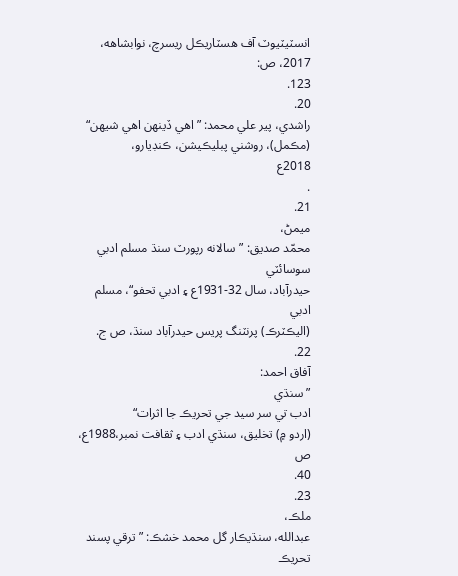انسٽيٽيوٽ آف هسٽاريڪل ريسرچ، نوابشاهه، 2017، ص:
123.
20.
راشدي، پير علي محمد: ”اھي ڏينھن اھي شيھن“
(مڪمل)، روشني پبليڪيشن، ڪنڊيارو،
2018ع
.
21.
ميمڻ،
محمّد صديق: ”سالانه رپورٽ سنڌ مسلم ادبي سوسائٽي
حيدرآباد، سال 32-1931ع ۽ ادبي تحفو“، مسلم ادبي
(اليڪٽرڪ) پرنٽنگ پريس حيدرآباد سنڌ، ص ج.
22.
آفاق احمد:
”سنڌي
ادب تي سر سيد جي تحريڪ جا اثرات“
(اردو ۾) تخليق، سنڌي ادب ۽ ثقافت نمبر،1988ع، ص
40.
23.
ملڪ،
عبدالله، سنڌيڪار گل محمد خشڪ: ”ترقي پسند تحريڪ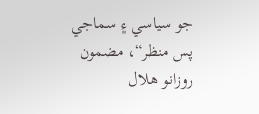جو سياسي ۽ سماجي پس منظر“، مضمون روزانو هلال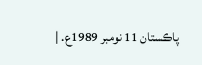پاڪستان 11 نومبر 1989ع. |